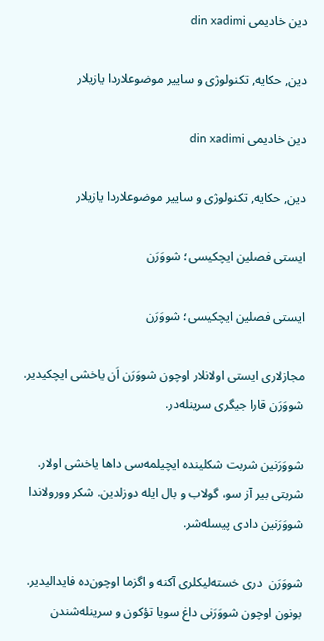دین خادیمی din xadimi

دین, حکایه, تکنولوژی و ساییر موضوعلاردا یازیلار

دین خادیمی din xadimi

دین, حکایه, تکنولوژی و ساییر موضوعلاردا یازیلار

ایستی فصلین ایچکیسی؛ شووَرَن

ایستی فصلین ایچکیسی؛ شووَرَن

مجازلاری ایستی اولانلار اوچون شووَرَن اَن یاخشی ایچکیدیر. شووَرَن قارا جیگری سرینله‌در.

شووَرَنین شربت شکلینده ایچیلمه‌سی داها یاخشی اولار. شربتی بیر آز سو، گولاب و بال ایله دوزلدین. شکر وورولاندا شووَرَنین دادی پیسله‌شر.

شووَرَن  دری خسته‌لیکلری آکنه و اگزما اوچون‌ده فایدالیدیر. بونون اوچون شووَرَنی داغ سویا تؤکون و سرینله‌شندن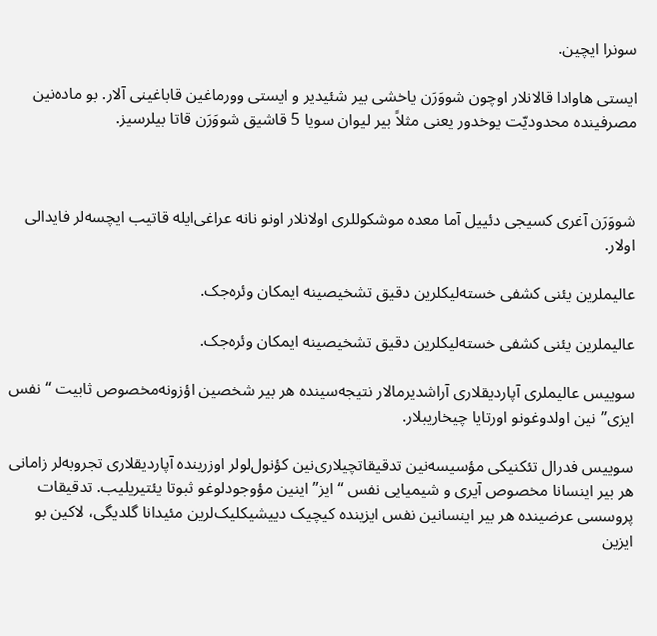سونرا ایچین.

ایستی هاوادا قالانلار اوچون شووَرَن یاخشی بیر شئیدیر و ایستی وورماغین قاباغینی آلار. بو ماده‌نین مصرفینده محدودیّت یوخدور یعنی مثلاً بیر لیوان سویا 5 قاشیق شووَرَن قاتا بیلرسیز.



شووَرَن آغری کسیجی دئییل آما معده موشکوللری اولانلار اونو نانه عراغی‌ایله قاتیب ایچسه‌لر فایدالی اولار.

عالیملرین یئنی کشفی خسته‌لیکلرین دقیق تشخیصینه ایمکان وئره‌جک.

عالیملرین یئنی کشفی خسته‌لیکلرین دقیق تشخیصینه ایمکان وئره‌جک.

سوییس عالیملری آپاردیقلاری آراشدیرما‌لار نتیجه‌سینده هر بیر شخصین اؤزونه‌مخصوص ثابیت “نفس ایزی”نین اولدوغونو اورتایا چیخاریبلار.

سوییس فدرال تئکنیکی مؤسیسه‌نین تدقیقاتچیلاری‌نین کؤنول‌لولر اوزرینده آپاردیقلاری تجروبه‌لر زامانی هر بیر اینسانا مخصوص آیری و شیمیایی نفس “ایز”اینین مؤوجودلوغو ثبوتا یئتیریلیب. تدقیقات پروسسی عرضینده هر بیر اینسانین نفس ایزینده کیچیک دییشیکلیک‌لرین مئیدانا گلدیگی، لاکین بو ایزین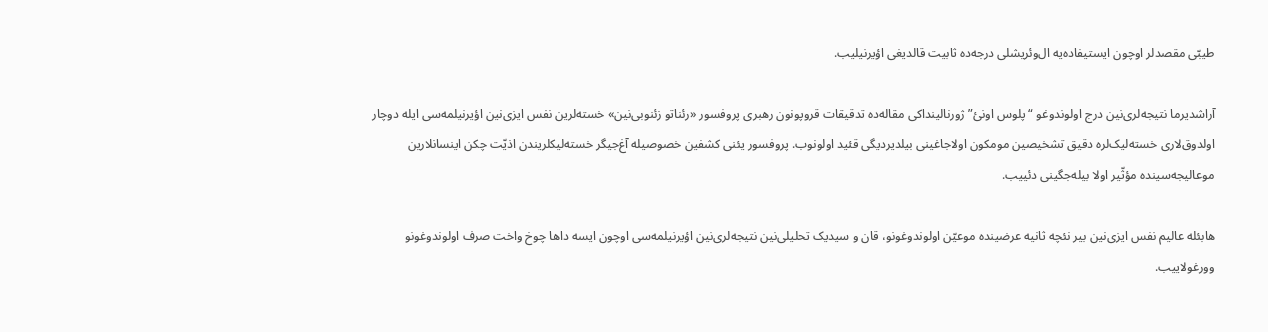طیبّی مقصدلر اوچون ایستیفاده‌یه ال‌وئریشلی درجه‌ده ثابیت قالدیغی اؤیرنیلیب.

آراشدیرما نتیجه‌لری‌نین درج اولوندوغو “پلوس اونئ” ژورنالینداکی مقاله‌ده تدقیقات قروپونون رهبری پروفسور «رئناتو زئنوبی‌نین» خسته‌لرین نفس ایزی‌نین اؤیرنیلمه‌سی ایله دوچار اولدوق‌لاری خسته‌لیک‌لره دقیق تشخیصین مومکون اولاجاغینی بیلدیردیگی قئید اولونوب. پروفسور یئنی کشفین خصوصیله آغ‌جیگر خسته‌لیکلریندن اذیّت چکن اینسانلارین موعا‌لیجه‌سینده مؤثّیر اولا بیله‌جگینی دئییب.

هابئله عالیم نفس ایزی‌نین بیر نئچه ثانیه عرضینده موعیّن اولوندوغونو، قان و سیدیک تحلیلی‌نین نتیجه‌لری‌نین اؤیرنیلمه‌سی اوچون ایسه داها چوخ واخت صرف اولوندوغونو وورغولاییب.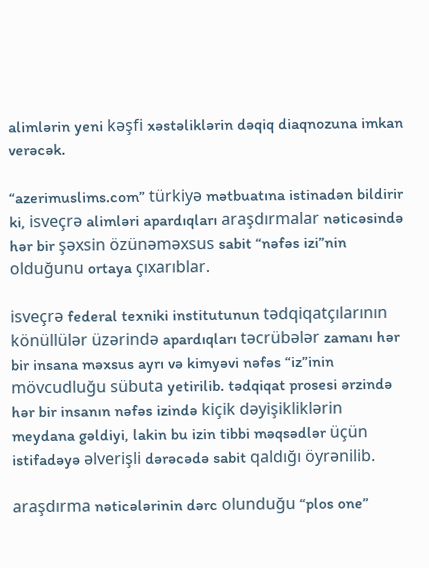alimlərin yeni kəşfi xəstəliklərin dəqiq diaqnozuna imkan verəcək.

“azerimuslims.com” türkiyə mətbuatına istinadən bildirir ki, isveçrə alimləri apardıqları araşdırmalar nəticəsində hər bir şəxsin özünəməxsus sabit “nəfəs izi”nin olduğunu ortaya çıxarıblar.

isveçrə federal texniki institutunun tədqiqatçılarının könüllülər üzərində apardıqları təcrübələr zamanı hər bir insana məxsus ayrı və kimyəvi nəfəs “iz”inin mövcudluğu sübuta yetirilib. tədqiqat prosesi ərzində hər bir insanın nəfəs izində kiçik dəyişikliklərin meydana gəldiyi, lakin bu izin tibbi məqsədlər üçün istifadəyə əlverişli dərəcədə sabit qaldığı öyrənilib.

araşdırma nəticələrinin dərc olunduğu “plos one”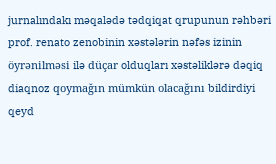jurnalındakı məqalədə tədqiqat qrupunun rəhbəri prof. renato zenobinin xəstələrin nəfəs izinin öyrənilməsi ilə düçar olduqları xəstəliklərə dəqiq diaqnoz qoymağın mümkün olacağını bildirdiyi qeyd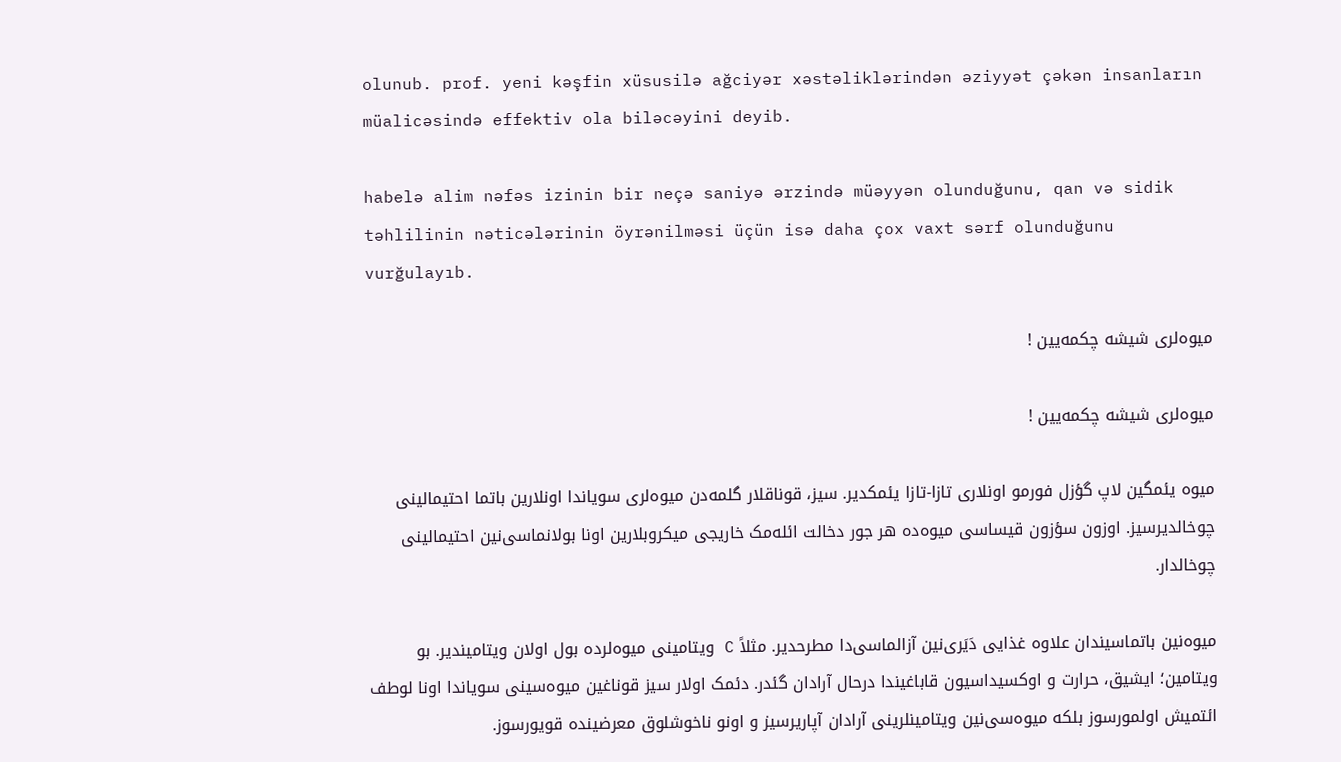olunub. prof. yeni kəşfin xüsusilə ağciyər xəstəliklərindən əziyyət çəkən insanların müalicəsində effektiv ola biləcəyini deyib.

habelə alim nəfəs izinin bir neçə saniyə ərzində müəyyən olunduğunu, qan və sidik təhlilinin nəticələrinin öyrənilməsi üçün isə daha çox vaxt sərf olunduğunu vurğulayıb.

میوه‌لری شیشه چکمه‌یین !

میوه‌لری شیشه چکمه‌یین !

میوه‌ یئمگین لاپ گؤزل فورمو اونلاری تازا-تازا یئمکدیر. سیز، قوناقلار گلمه‌دن میوه‌لری سویاندا اونلارین باتما احتیمالینی چوخالدیرسیز. اوزون سؤزون قیساسی میوه‌ده هر جور دخالت ائله‌مک خاریجی میکروبلارین اونا بولانماسی‌نین احتیمالینی چوخالدار.

میوه‌نین باتماسیندان علاوه غذایی دَیَری‌نین آزالماسی‌دا مطرحدیر. مثلاً C ویتامینی میوه‌لرده بول اولان ویتامیندیر. بو ویتامین؛ ایشیق، حرارت و اوکسیداسیون قاباغیندا درحال آرادان گئدر. دئمک اولار سیز قوناغین میوه‌سینی سویاندا اونا لوطف ائتمیش اولمورسوز بلکه میوه‌سی‌نین ویتامینلرینی آرادان آپاریرسیز و اونو ناخوشلوق معرضینده قویورسوز.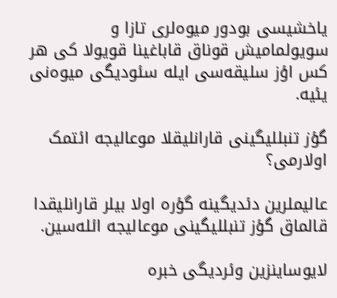یاخشیسی بودور میوه‌لری تازا و سویولمامیش قوناق قاباغینا قویولا کی هر کس اؤز سلیقه‌سی ایله سئودیگی میوه‌نی یئیه.

گؤز تنبللیگینی قارانلیقلا موعالیجه ائتمک اولارمی؟

عالیملرین دئدیگینه گؤره اولا بیلر قارانلیقدا قالماق گؤز تنبللیگینی موعالیجه‌ ائله‌سین.

لایوساینزین وئردیگی خبره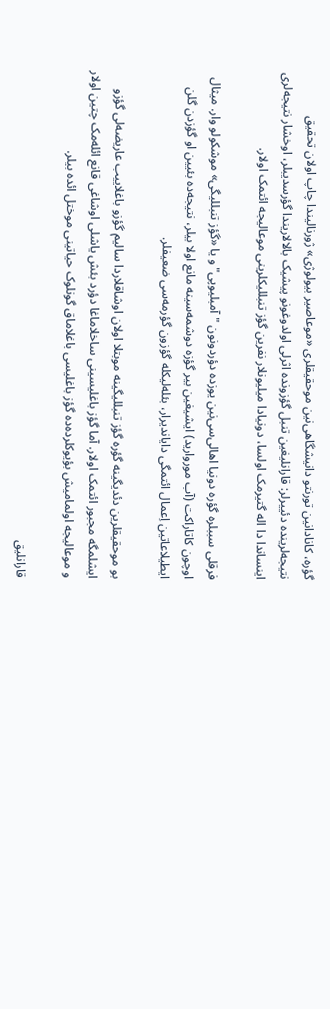گؤره، کانادانین تورنتو دانیشگاهی‌نین موحقیقلری «موعاصیر بیولوژی» ژورنالیندا چاپ اولان تحقیق نتیجه‌لرینده دئییرلر: قارانلیغین تنبل گؤزونده اثرلی اولدوغونو پیشیک بالالاریندا گؤرسدیبلر، اوخشار نتیجه‌لری اینساندا دا اله گتیرمک اولسا، دونیادا میلیونلار نفرین گؤز تنبللیکلرینی موعالیجه ائتمک اولار.

فرقلی سببلره گؤره دونیا اهالی‌سی‌نین یوزده دؤردونون "آمبلیوپی" و یا «گؤز تنبللیگی» موشکولو وار. میثال اوچون کاتاراکت (آب موروارید) ایشیغین بیر گؤزه دوشمه‌سینه مانع اولا بیلر، نتیجه‌ده بئیین او گؤزدن گلن ایطیلاعاتین اِعمال ائتمگی دایاندیرار، بئله‌لیکله گؤزون گؤرمه‌سی ضعیفلر.

بو موحقیقلرین دئدیگینه گؤره گؤز تنبللیگینه موبتلا اولان اوشاقلاردا سالیم گؤزو باغلاییب عاریضه‌لی گؤزو ایشلمگه مجبور ائتمک اولار. آما گؤز باغلیسینی ساخلاماغا دؤرد بئش یاشلی اوشاغی قانع ائله‌مک چتین اولار و موعالیجه اولمامیش بؤیوکلرده‌ده گؤز باغلیسی باغلاماق گونلوک حیاتینی موختل ائده بیلر.

قارانلیق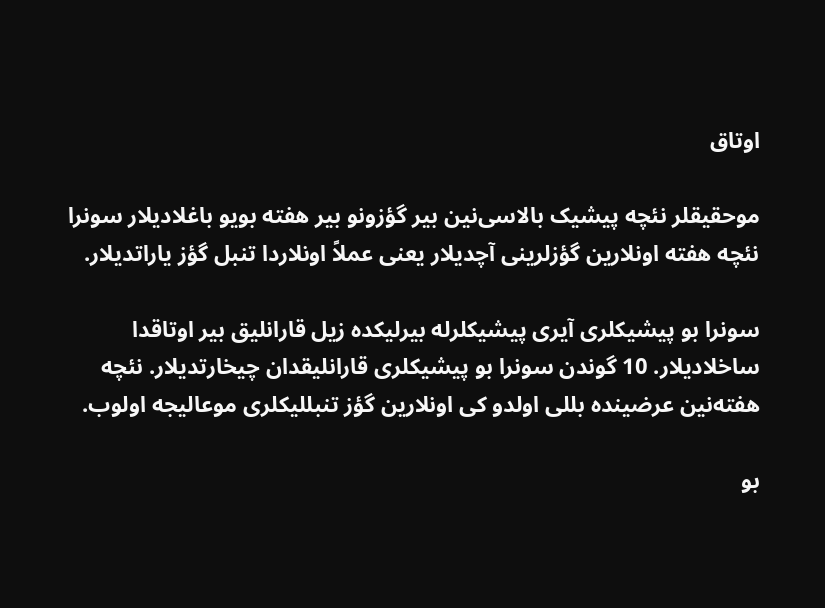اوتاق

موحقیقلر نئچه پیشیک بالاسی‌نین بیر گؤزونو بیر هفته بویو باغلادیلار سونرا نئچه هفته اونلارین گؤزلرینی آچدیلار یعنی عملاً اونلاردا تنبل گؤز یاراتدیلار.

سونرا بو پیشیکلری آیری پیشیکلرله بیرلیکده زیل قارانلیق بیر اوتاقدا ساخلادیلار. 10 گوندن سونرا بو پیشیکلری قارانلیقدان چیخارتدیلار. نئچه هفته‌نین عرضینده بللی اولدو کی اونلارین گؤز تنبللیکلری موعالیجه اولوب.

بو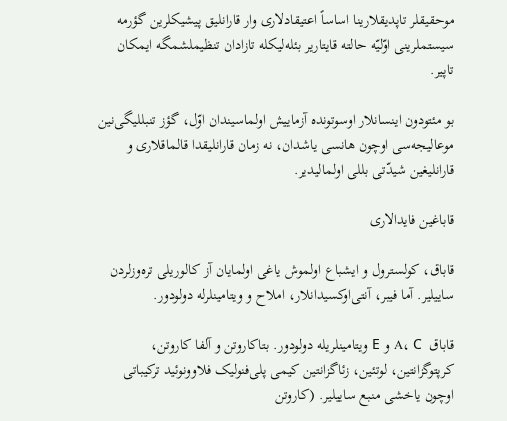موحقیقلر تاپدیقلارینا اساساً اعتیقادلاری وار قارانلیق پیشیکلرین گؤرمه سیستملرینی اوّلیّه حالته قایتاریر بئله‌لیکله تازادان تنظیملشمگه ایمکان تاپیر.

بو مئتودون اینسانلار اوسوتونده آزماییش اولماسیندان اوّل، گؤز تنبللیگی‌نین موعالیجه‌سی اوچون هانسی یاشدان، نه زمان قارانلیقدا قالماقلاری و قارانلیغین شیدّتی بللی اولمالیدیر.

قاباغین فایدالاری

قاباق، کولسترول و ایشباع اولموش یاغی اولمایان آز کالوریلی تره‌وزلردن ساییلیر. آما فیبر، آنتی‌اوکسیدانلار، املاح و ویتامینلرله دولودور.

قاباق  A، C و E ویتامینلریله دولودور. بتاکاروتن و آلفا کاروتن، کرپتوگزانتین، لوتئین، زئاگزانتین کیمی پلی‌فنولیک فلاوونوئید ترکیباتی اوچون یاخشی منبع ساییلیر. (کاروتن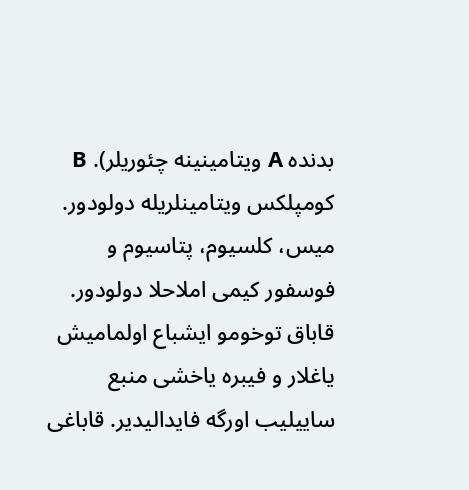بدنده A ویتامینینه چئوریلر). B کومپلکس ویتامینلریله دولودور. میس، کلسیوم، پتاسیوم و فوسفور کیمی املاحلا دولودور. قاباق توخومو ایشباع اولمامیش یاغلار و فیبره یاخشی منبع ساییلیب اورگه فایدالیدیر. قاباغی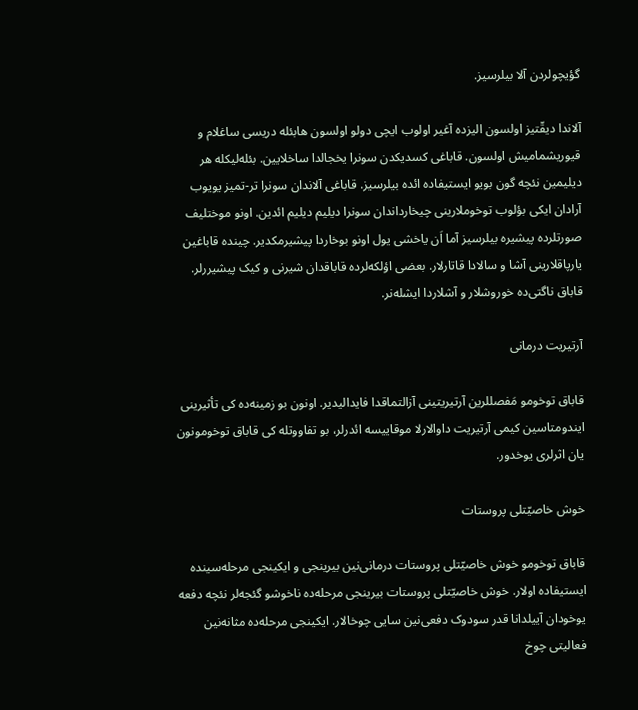گؤیچولردن آلا بیلرسیز.

آلاندا دیقّتیز اولسون الیزده آغیر اولوب ایچی دولو اولسون هابئله دریسی ساغلام و قیوریشمامیش اولسون. قاباغی کسدیکدن سونرا یخجالدا ساخلایین. بئله‌لیکله هر دیلیمین نئچه گون بویو ایستیفاده ائده‌ بیلرسیز. قاباغی آلاندان سونرا تر-تمیز یویوب آرادان ایکی بؤلوب توخوملارینی چیخارداندان سونرا دیلیم دیلیم ائدین. اونو موختلیف صورتلرده پیشیره بیلرسیز آما اَن یاخشی یول اونو بوخاردا پیشیرمکدیر. چینده قاباغین یارپاقلارینی آشا و سالادا قاتارلار. بعضی اؤلکه‌لرده قاباقدان شیرنی و کیک پیشیررلر. قاباق ناگتی‌ده خوروشلار و آشلاردا ایشله‌نر.

آرتیریت درمانی

قاباق توخومو مَفصللرین آرتیریتینی آزالتماقدا فایدالیدیر. اونون بو زمینه‌ده کی تأثیرینی ایندومتاسین کیمی آرتیریت داوالارلا موقاییسه ائدرلر، بو تفاووتله کی قاباق توخومونون یان اثرلری یوخدور.

خوش خاصیّتلی پروستات

قاباق توخومو خوش خاصیّتلی پروستات درمانی‌نین بیرینجی و ایکینجی مرحله‌سینده ایستیفاده اولار. خوش خاصیّتلی پروستات بیرینجی مرحله‌ده ناخوشو گئجه‌لر نئچه دفعه یوخودان آییلدانا قدر سودوک دفعی‌نین سایی چوخالار. ایکینجی مرحله‌ده مثانه‌نین فعالیتی چوخ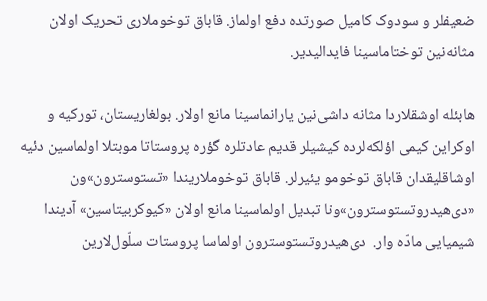ضعیفلر و سودوک کامیل صورتده دفع اولماز. قاباق توخوملاری تحریک اولان مثانه‌نین توختاماسینا فایدالیدیر.

هابئله اوشقلاردا مثانه داشی‌نین یارانماسینا مانع اولار. بولغاریستان، تورکیه و اوکراین کیمی اؤلکه‌لرده کیشیلر قدیم عادتلره گؤره پروستاتا موبتلا اولماسین دئیه اوشاقلیقدان قاباق توخومو یئیرلر. قاباق توخوملاریندا «تستوسترون»ون «دی‌هیدروتستوسترون»ونا تبدیل اولماسینا مانع اولان «کیوکربیتاسین» آدیندا شیمیایی مادّه وار.  دی‌هیدروتستوسترون اولماسا پروستات سلّول‌لارین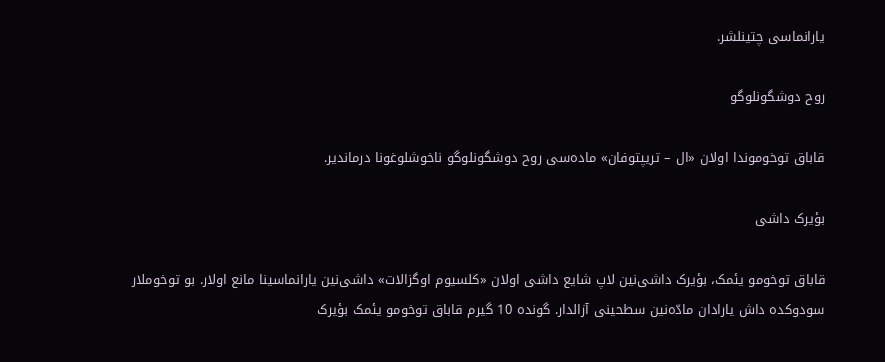یارانماسی چتینلشر.

روح دوشگونلوگو

قاباق توخوموندا اولان «ال – تریپتوفان» ماده‌سی روح دوشگونلوگو ناخوشلوغونا درماندیر.

بؤیرک داشی

قاباق توخومو یئمک، بؤیرک داشی‌نین لاپ شایع داشی اولان «کلسیوم اوگزالات» داشی‌نین یارانماسینا مانع اولار. بو توخوملار سودوکده داش یارادان مادّه‌نین سطحینی آزالدار. گونده 10 گیرم قاباق توخومو یئمک بؤیرک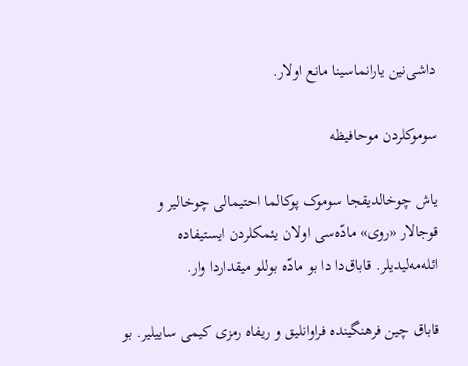داشی‌نین یارانماسینا مانع اولار.

سوموکلردن موحافیظه

یاش چوخالدیقجا سوموک پوکالما احتیمالی چوخالیر و قوجالار «روی» مادّه‌سی اولان یئمکلردن ایستیفاده ائله‌مه‌لیدیلر. قاباق‌دا دا بو مادّه بوللو میقداردا وار.

قاباق چین فرهنگینده فراوانلیق و ریفاه رمزی کیمی ساییلیر. بو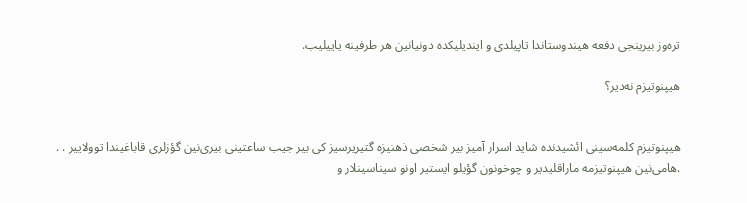تره‌وز بیرینجی دفعه هیندوستاندا تاپیلدی و ایندیلیکده دونیانین هر طرفینه یاییلیب.

هیپنوتیزم نه‌دیر؟


هیپنوتیزم کلمه‌سینی ائشیدنده شاید اسرار آمیز بیر شخصی ذهنیزه گتیریرسیز کی بیر جیب ساعتینی بیر‌ی‌نین گؤزلری قاباغیندا توولاییر . . .هامی‌نین هیپنوتیزمه ماراقلیدیر و چوخونون گؤیلو ایستیر اونو سیناسینلار و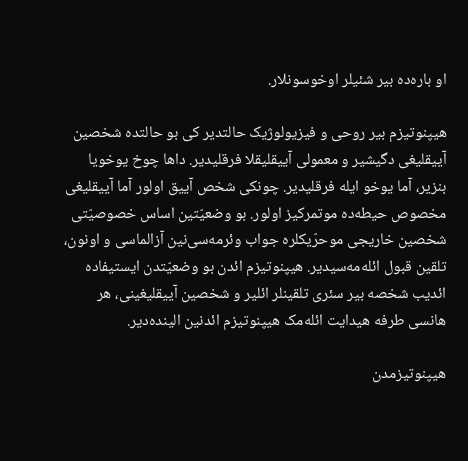او باره‌ده بیر شئیلر اوخوسونلار.

هیپنوتیزم بیر روحی و فیزیولوژیک حالتدیر کی بو حالتده شخصین آییقلیغی دگیشیر و معمولی آییقلیقلا فرقلیدیر. داها چوخ یوخویا بنزیر، آما یوخو ایله فرقلیدیر. چونکی شخص آییق اولور آما آییقلیغی مخصوص حیطه‌ده موتمرکیز اولور. بو وضعیّتین اساس خصوصیّتی شخصین خاریجی موحرّیکلره جواب وئرمه‌سی‌نین آزالماسی و اونون، تلقین قبول ائله‌مه‌سیدیر. هیپنوتیزم ائدن بو وضعیّتدن ایستیفاده ائدیب شخصه بیر سئری تلقینلر ائلیر و شخصین آییقلیغینی، هر هانسی طرفه هیدایت ائله‌مک هیپنوتیزم ائدنین الینده‌دیر.

هیپنوتیزمدن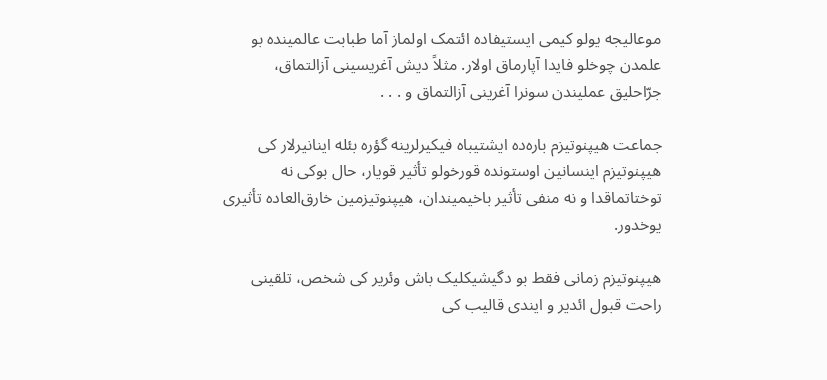موعالیجه یولو کیمی ایستیفاده ائتمک اولماز آما طبابت عالمینده بو علمدن چوخلو فایدا آپارماق اولار. مثلاً دیش آغریسینی آزالتماق، جرّاحلیق عملیندن سونرا آغرینی آزالتماق و . . .

جماعت هیپنوتیزم باره‌ده ایشتیباه فیکیرلرینه گؤره بئله اینانیرلار کی هیپنوتیزم اینسانین اوستونده قورخولو تأثیر قویار، حال بوکی نه توختاتماقدا و نه منفی تأثیر باخیمیندان، هیپنوتیزمین خارق‌العاده تأثیری یوخدور.

هیپنوتیزم زمانی فقط بو دگیشیکلیک باش وئریر کی شخص، تلقینی راحت قبول ائدیر و ایندی قالیب کی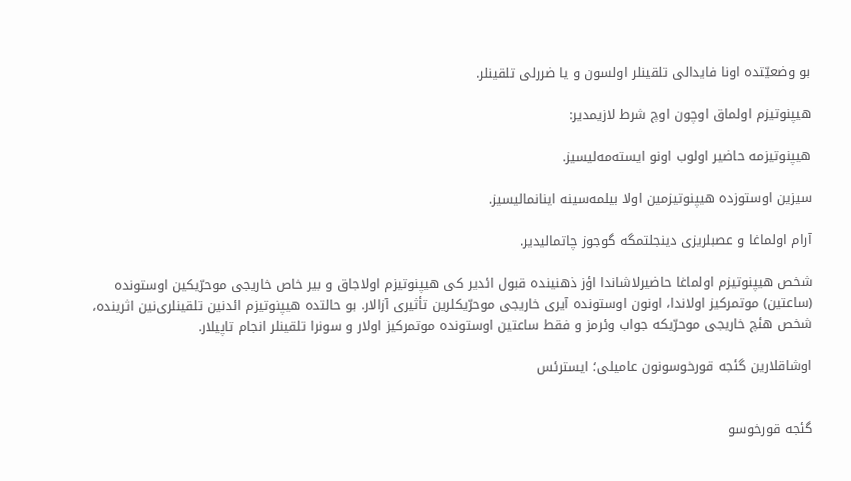بو وضعیّتده اونا فایدالی تلقینلر اولسون و یا ضررلی تلقینلر.

هیپنوتیزم اولماق اوچون اوچ شرط لازیمدیر:

هیپنوتیزمه حاضیر اولوب اونو ایسته‌مه‌لیسیز.

سیزین اوستوزده هیپنوتیزمین اولا بیلمه‌سینه اینانمالیسیز.

آرام اولماغا و عصبلریزی دینجلتمگه گوجوز چاتمالیدیر.

شخص هیپنوتیزم اولماغا حاضیرلاشاندا اؤز ذهنینده قبول ائدیر کی هیپنوتیزم اولاجاق و بیر خاص خاریجی موحرّیکین اوستونده (ساعتین) موتمرکیز اولاندا، اونون اوستونده آیری خاریجی موحرّیکلرین تأثیری آزالار. بو حالتده هیپنوتیزم ائدنین تلقینلری‌نین اثرینده، شخص هئچ خاریجی موحرّیکه جواب وئرمز و فقط ساعتین اوستونده موتمرکیز اولار و سونرا تلقینلر انجام تاپیلار.

اوشاقلارین گئجه قورخوسونون عامیلی؛ ایسترئس


گئجه قورخوسو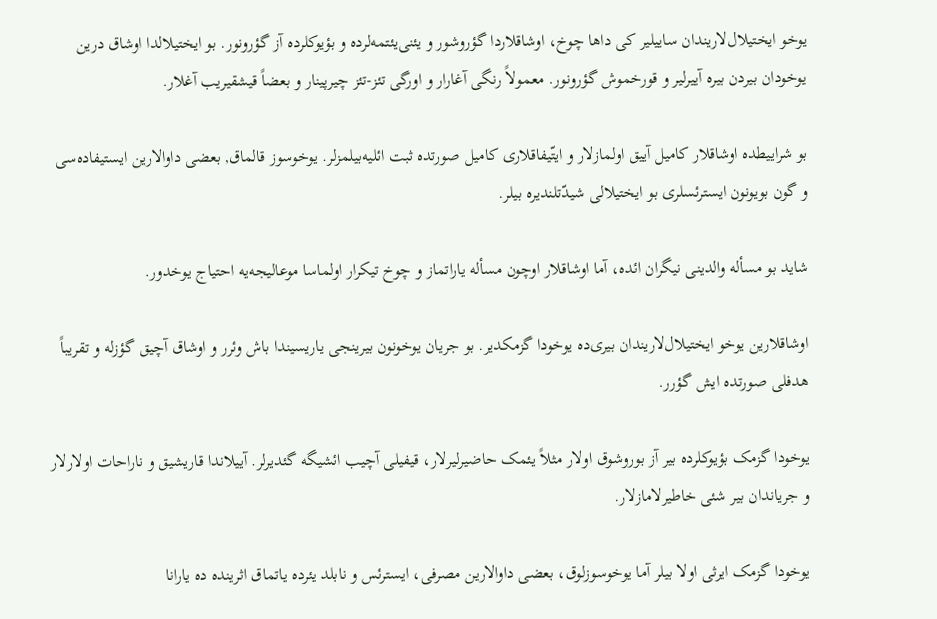یوخو ایختیلال‌لاریندان ساییلیر کی داها چوخ، اوشاقلاردا گؤروشور و یئنی‌یئتمه‌لرده و بؤیوکلرده آز گؤرونور. بو ایختیلالدا اوشاق درین یوخودان بیردن بیره آییرلیر و قورخموش گؤرونور. معمولاً رنگی آغارار و اورگی تئز-تئز چیرپینار و بعضاً قیشقیریب آغلار.

بو شراییطده اوشاقلار کامیل آییق اولمازلار و ایتّیفاقلاری کامیل صورتده ثبت ائلیه‌بیلمزلر. یوخوسوز قالماق, بعضی داوالارین ایستیفاده‌سی و گون بویونون ایسترئسلری بو ایختیلالی شیدّتلندیره بیلر.

شاید بو مسأله والدینی نیگران ائده، آما اوشاقلار اوچون مسأله یاراتماز و چوخ تیکرار اولماسا موعالیجه‌یه احتیاج یوخدور.

اوشاقلارین یوخو ایختیلال‌لاریندان بیر‌ی‌ده یوخودا گزمکدیر. بو جریان یوخونون بیرینجی یاریسیندا باش وئرر و اوشاق آچیق گؤزله و تقریباً هدفلی صورتده ایش گؤرر.

یوخودا گزمک بؤیوکلرده بیر آز بوروشوق اولار مثلاً یئمک حاضیرلیرلار، قیفیلی آچیب ائشیگه گئدیرلر. آییلاندا قاریشیق و ناراحات اولارلار و جریاندان بیر شئی خاطیرلامازلار.

یوخودا گزمک ایرثی اولا بیلر آما یوخوسوزلوق، بعضی داوالارین مصرفی، ایسترئس و نابلد یئرده یاتماق اثرینده ده یارانا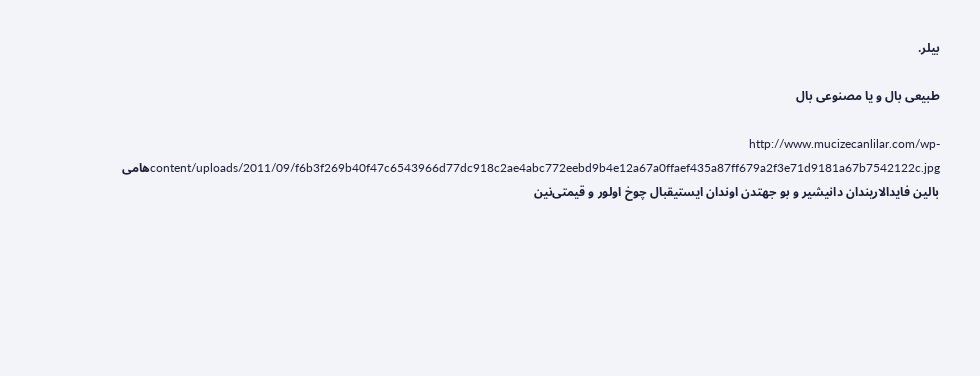بیلر.

طبیعی بال و یا مصنوعی بال

http://www.mucizecanlilar.com/wp-content/uploads/2011/09/f6b3f269b40f47c6543966d77dc918c2ae4abc772eebd9b4e12a67a0ffaef435a87ff679a2f3e71d9181a67b7542122c.jpgهامی بالین فایدالاریندان دانیشیر و بو جهتدن اوندان ایستیقبال چوخ اولور و قیمتی‌نین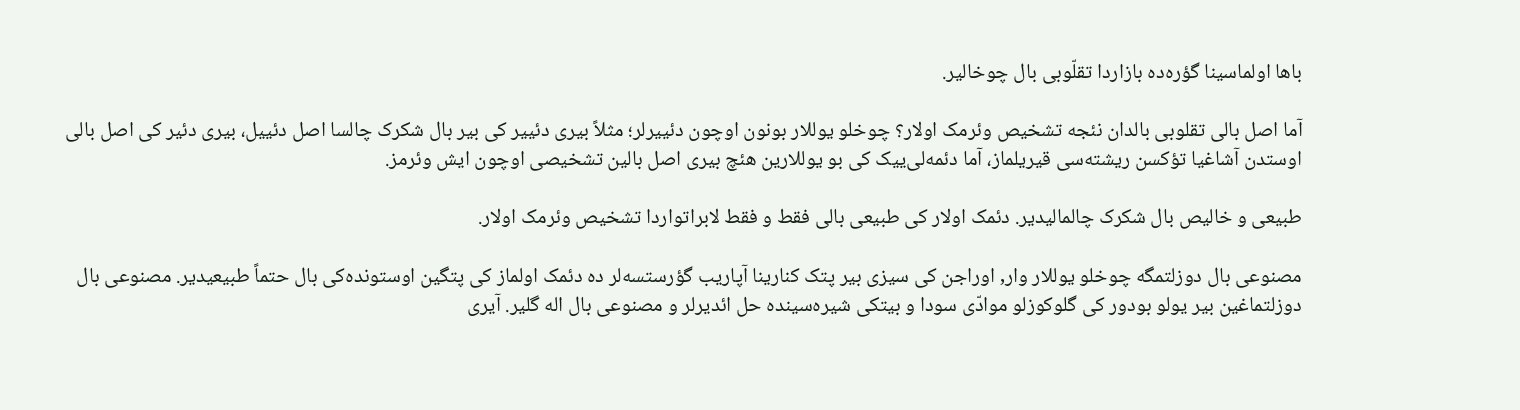باها اولماسینا گؤره‌ده بازاردا تقلّوبی بال چوخالیر.

آما اصل بالی تقلوبی بالدان نئجه تشخیص وئرمک اولار؟ چوخلو یوللار بونون اوچون دئییرلر؛ مثلاً بیری دئییر کی بیر بال شکرک چالسا اصل دئییل، بیری دئیر کی اصل بالی اوستدن آشاغیا تؤکسن ریشته‌سی قیریلماز، آما دئمه‌لی‌ییک کی بو یوللارین هئچ بیری اصل بالین تشخیصی اوچون ایش وئرمز.

طبیعی و خالیص بال شکرک چالمالیدیر. دئمک اولار کی طبیعی بالی فقط و فقط لابراتواردا تشخیص وئرمک اولار.

مصنوعی بال دوزلتمگه چوخلو یوللار وار, اوراجن کی سیزی بیر پتک کنارینا آپاریب گؤرستسه‌لر ده دئمک اولماز کی پتگین اوستونده‌کی بال حتماً طبیعیدیر. مصنوعی بال دوزلتماغین بیر یولو بودور کی گلوکوزلو موادّی سودا و بیتکی شیره‌سینده حل ائدیرلر و مصنوعی بال اله گلیر. آیری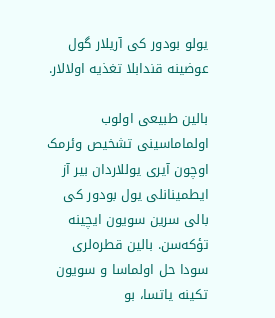یولو بودور کی آریلار گول عوضینه قندابلا تغذیه اولالار.

بالین طبیعی اولوب اولماماسینی تشخیص وئرمک اوچون آیری یوللاردان بیر آز ایطمینانلی یول بودور کی بالی سرین سویون ایچینه تؤکه‌سن. بالین قطره‌لری سودا حل اولماسا و سویون تکینه یاتسا، بو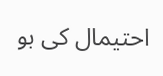احتیمال کی بو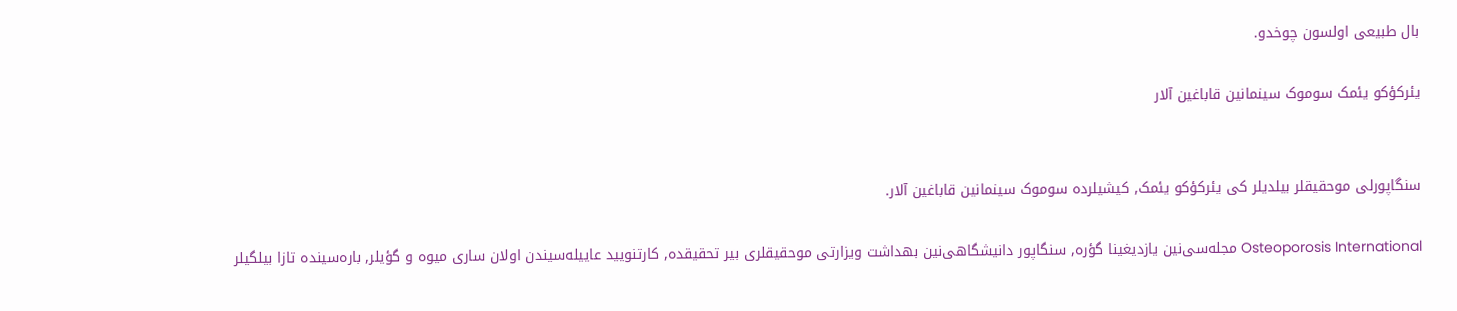بال طبیعی اولسون چوخدو.

یئرکؤکو یئمک سوموک سینما‌نین قاباغین آلار


سنگاپورلی موحقیقلر بیلدیلر کی یئرکؤکو یئمک, کیشیلرده سوموک سینما‌نین قاباغین آلار.

Osteoporosis International مجله‌سی‌نین یازدیغینا گؤره, سنگاپور دانیشگاهی‌نین بهداشت ویزارتی موحقیقلری بیر تحقیقده, کارتنویید عاییله‌سیندن اولان ساری میوه و گؤیلر, باره‌سینده تازا بیلگیلر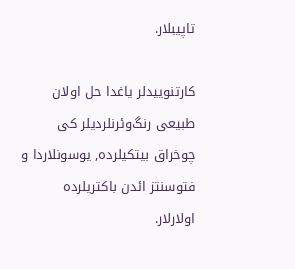تاپیبلار.

کارتنوییدلر یاغدا حل اولان طبیعی رنگ‌وئرنلردیلر کی چوخراق بیتکیلرده, یوسونلاردا و فتوسنتز ائدن باکتریلرده اولارلار.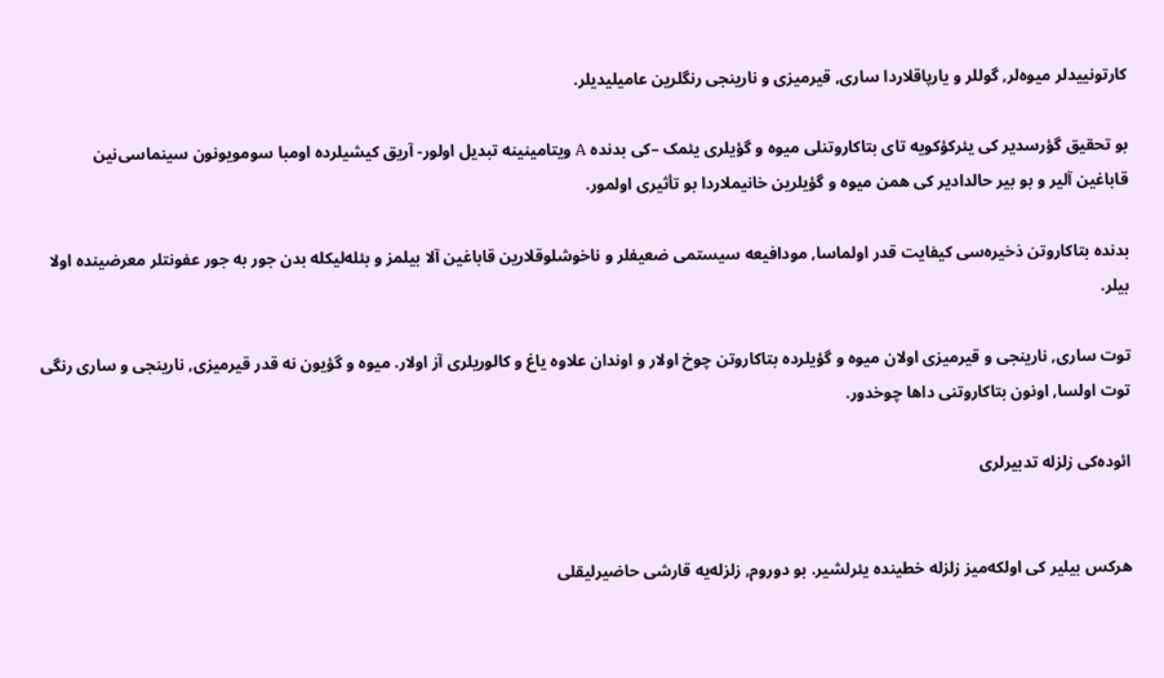کارتونییدلر میوه‌لر, گوللر و یارپاقلاردا ساری, قیرمیزی و نارینجی رنگلرین عامیلیدیلر.

بو تحقیق گؤرسدیر کی یئرکؤکویه تای بتاکاروتنلی میوه و گؤیلری یئمک –کی بدنده A ویتامینینه تبدیل اولور- آریق کیشیلرده اومبا سومویونون سینماسی‌نین قاباغین آلیر و بو بیر حالدادیر کی همن میوه و گؤیلرین خانیملاردا بو تأثیری اولمور.

بدنده بتاکاروتن ذخیره‌سی کیفایت قدر اولماسا, مودافیعه سیستمی ضعیفلر و ناخوشلوقلارین قاباغین آلا بیلمز و بئله‌لیکله بدن جور به جور عفونتلر معرضینده اولا بیلر.

توت ساری, نارینجی و قیرمیزی اولان میوه و گؤیلرده بتاکاروتن چوخ اولار و اوندان علاوه یاغ و کالوریلری آز اولار. میوه و گؤیون نه قدر قیرمیزی, نارینجی و ساری رنگی توت اولسا, اونون بتاکاروتنی داها چوخدور.

ائوده‌کی زلزله تدبیرلری


هرکس بیلیر کی اولکه‌میز زلزله خطینده یئرلشیر. بو دوروم, زلزله‌یه قارشی حاضیرلیقلی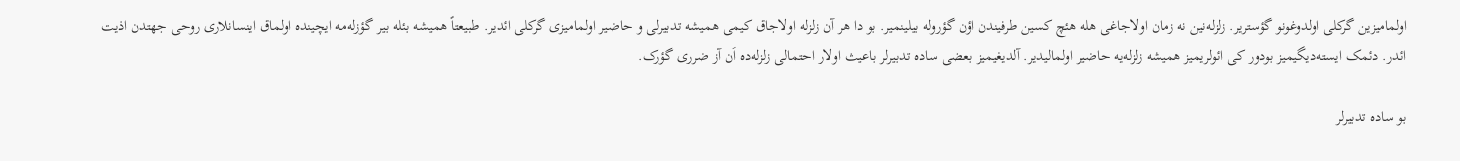اولمامیزین گرکلی اولدوغونو گؤستریر. زلزله‌نین نه زمان اولاجاغی هله هئچ کسین طرفیندن اؤن گؤروله بیلینمیر. بو دا هر آن زلزله اولاجاق کیمی همیشه تدبیرلی و حاضیر اولمامیزی گرکلی ائدیر. طبیعتاً همیشه بئله بیر گؤزله‌مه ایچینده اولماق اینسانلاری روحی جهتدن اذیت ائدر. دئمک ایسته‌دیگیمیز بودور کی ائولریمیز همیشه زلزله‌یه حاضیر اولمالیدیر. آلدیغیمیز بعضی ساده تدبیرلر باعیث اولار احتمالی زلزله‌ده اَن آز ضرری گؤرک.

بو ساده تدبیرلر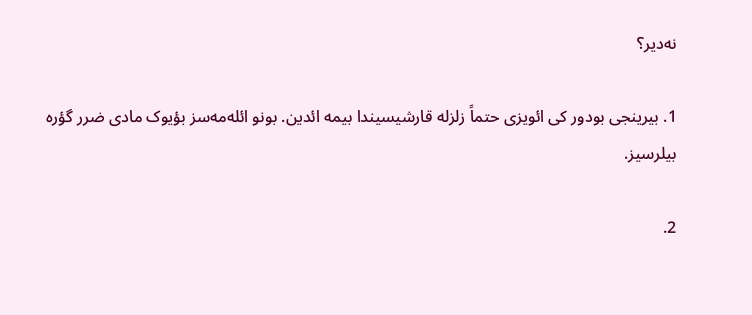نه‌دیر؟

1. بیرینجی بودور کی ائویزی حتماً زلزله قارشیسیندا بیمه ائدین. بونو ائله‌مه‌سز بؤیوک مادی ضرر گؤره بیلرسیز.

2.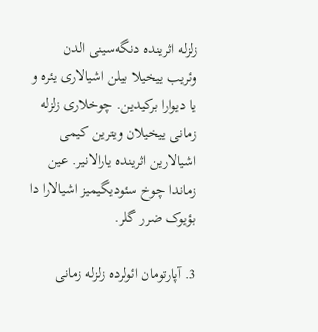زلزله‌ اثرینده دنگه‌سینی الدن وئریب ییخیلا بیلن اشیالاری یئره و یا دیوارا برکیدین. چوخلاری زلزله زمانی ییخیلان ویترین کیمی اشیالارین اثرینده یارالانیر. عین زماندا چوخ سئودیگیمیز اشیالارا دا بؤیوک ضرر گلر.

3. آپارتومان ائولرده زلزله زمانی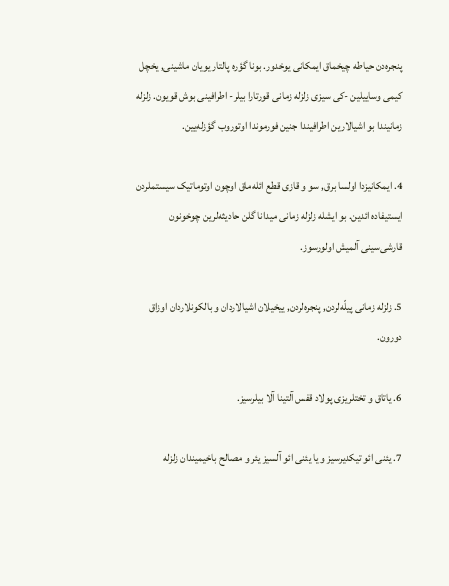پنجره‌دن حیاطه چیخماق ایمکانی یوخدور. بونا گؤره پالتار یویان ماشینی, یخچل کیمی وساییلین -کی سیزی زلزله زمانی قورتارا بیلر- اطرافینی بوش قویون. زلزله زمانیندا بو اشیالارین اطرافیندا جنین فورموندا اوتوروب گؤزله‌یین.

4. ایمکانیزدا اولسا برق, سو و قازی قطع ائله‌ماق اوچون اوتوماتیک سیستملردن ایستیفاده ائدین. بو ایشله زلزله زمانی میدانا گلن حادیثه‌لرین چوخونون قارشی‌سینی آلمیش اولورسوز.

5. زلزله زمانی پیلّه‌لردن, پنجره‌لردن, ییخیلان اشیالاردان و بالکونلاردان اوزاق دورون.

6. یاتاق و تختلریزی پولاد قفس آلتینا آلا بیلرسیز.

7. یئنی ائو تیکدیرسیز و یا یئنی ائو آلسیز یئر و مصالح باخیمیندان زلزله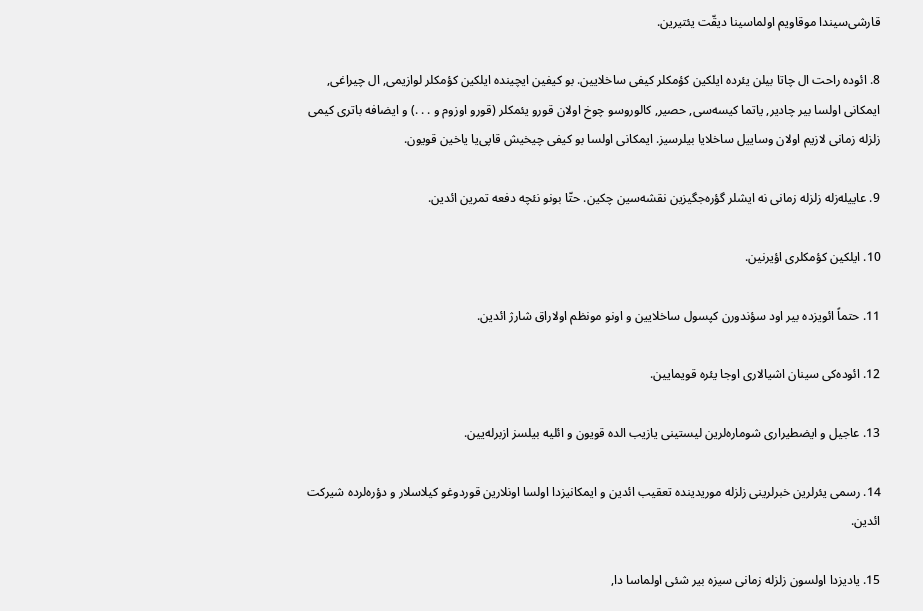قارشی‌سیندا موقاویم اولماسینا دیقّت یئتیرین.

8. ائوده راحت ال چاتا بیلن یئرده ایلکین کؤمکلر کیفی ساخلایین. بو کیفین ایچینده ایلکین کؤمکلر لوازیمی, ال چیراغی, ایمکانی اولسا بیر چادیر, یاتما کیسه‌سی, حصیر, کالوروسو چوخ اولان قورو یئمکلر (قورو اوزوم و . . .) و ایضافه باتری کیمی زلزله زمانی لازیم اولان وساییل ساخلایا بیلرسیز. ایمکانی اولسا بو کیفی چیخیش قاپی‌یا یاخین قویون.

9. عاییله‌زله زلزله زمانی نه ایشلر گؤره‌جگیزین نقشه‌سین چکین. حتّا بونو نئچه دفعه تمرین ائدین.

10. ایلکین کؤمکلری اؤیرنین.

11. حتماً ائویزده بیر اود سؤندورن کپسول ساخلایین و اونو مونظم اولاراق شارژ ائدین.

12. ائوده‌کی سینان اشیالاری اوجا یئره قویمایین.

13. عاجیل و ایضطیراری شوماره‌لرین لیستینی یازیب الده قویون و ائلیه بیلسز ازبرله‌یین.

14. رسمی یئرلرین خبرلرینی زلزله موریدینده تعقیب ائدین و ایمکانیزدا اولسا اونلارین قوردوغو کیلاسلار و دؤره‌لرده شیرکت ائدین.

15. یادیزدا اولسون زلزله زمانی سیزه بیر شئی اولماسا دا,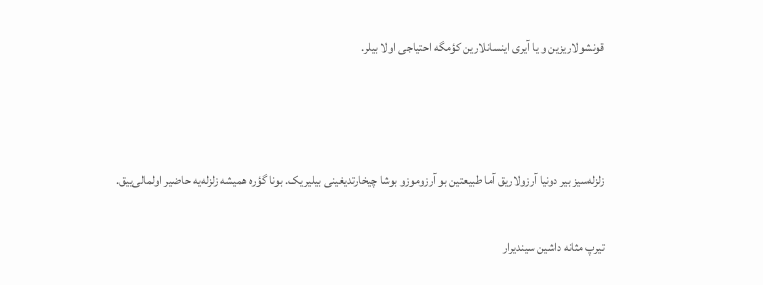قونشولاریزین و یا آیری اینسانلارین کؤمگه احتیاجی اولا بیلر.



زلزله‌سیز بیر دونیا آرزولاریق آما طبیعتین بو آرزوموزو بوشا چیخارتدیغینی بیلیریک. بونا گؤره همیشه زلزله‌یه حاضیر اولمالی‌ییق.

تیرپ مثانه داشین سیندیرار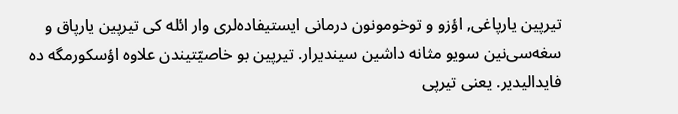تیرپین یارپاغی, اؤزو و توخومونون درمانی ایستیفاده‌لری وار ائله کی تیرپین یارپاق و سغه‌سی‌نین سویو مثانه داشین سیندیرار. تیرپین بو خاصیّتیندن علاوه اؤسکورمگه ده فایدالیدیر. یعنی تیرپی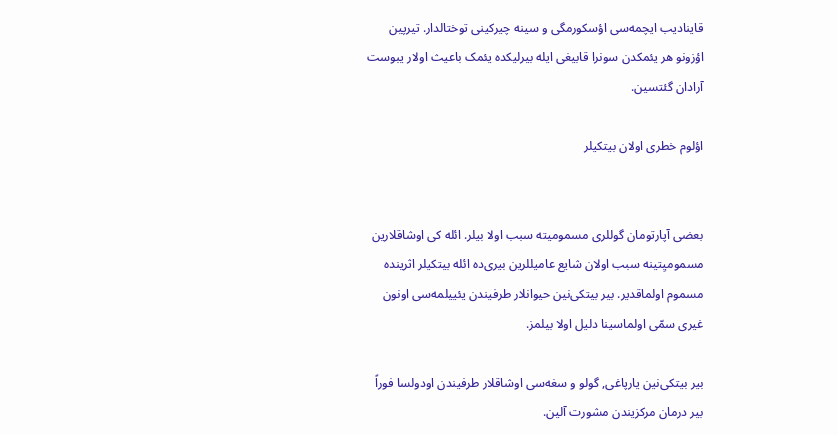قاینادیب ایچمه‌سی اؤسکورمگی و سینه چیرکینی توختالدار. تیرپین اؤزونو هر یئمکدن سونرا قابیغی ایله بیرلیکده یئمک باعیث اولار یبوست آرادان گئتسین.

اؤلوم خطری اولان بیتکیلر


بعضی آپارتومان گوللری مسمومیته سبب اولا بیلر. ائله کی اوشاقلارین مسمومیِتینه سبب اولان شایع عامیللرین بیری‌ده ائله بیتکیلر اثرینده مسموم اولماقدیر. بیر بیتکی‌نین حیوانلار طرفیندن یئییلمه‌سی اونون غیری سمّی اولماسینا دلیل اولا بیلمز.

بیر بیتکی‌نین یارپاغی, گولو و سغه‌سی اوشاقلار طرفیندن اودولسا فوراً بیر درمان مرکزیندن مشورت آلین.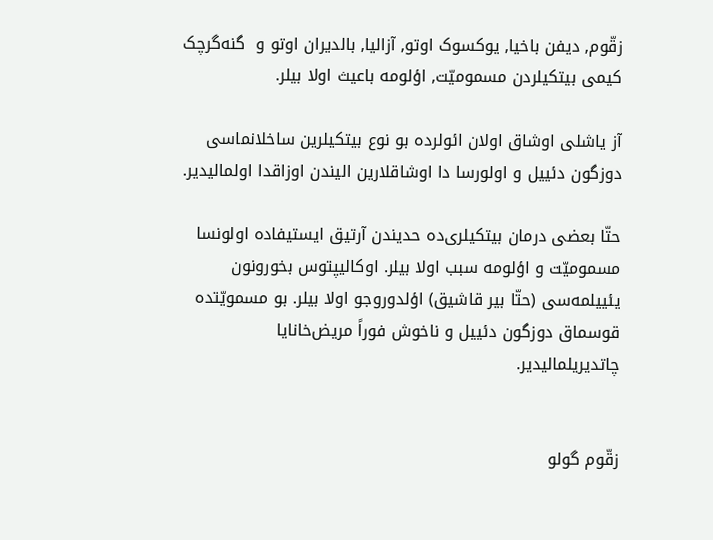زقّوم, دیفن باخیا, یوکسوک اوتو, آزالیا, بالدیران اوتو و  گنه‌گرچک کیمی بیتکیلردن مسمومیّت, اؤلومه باعیث اولا بیلر.

آز یاشلی اوشاق اولان ائولرده بو نوع بیتکیلرین ساخلانماسی دوزگون دئییل و اولورسا دا اوشاقلارین الیندن اوزاقدا اولمالیدیر.

حتّا بعضی درمان بیتکیلری‌ده حدیندن آرتیق ایستیفاده اولونسا مسمومیّت و اؤلومه سبب اولا بیلر. اوکالیپتوس بخورونون یئییلمه‌سی (حتّا بیر قاشیق) اؤلدوروجو اولا بیلر. بو مسمویّتده قوسماق دوزگون دئییل و ناخوش فوراً مریض‌خانایا چاتدیریلمالیدیر.


زقّوم گولو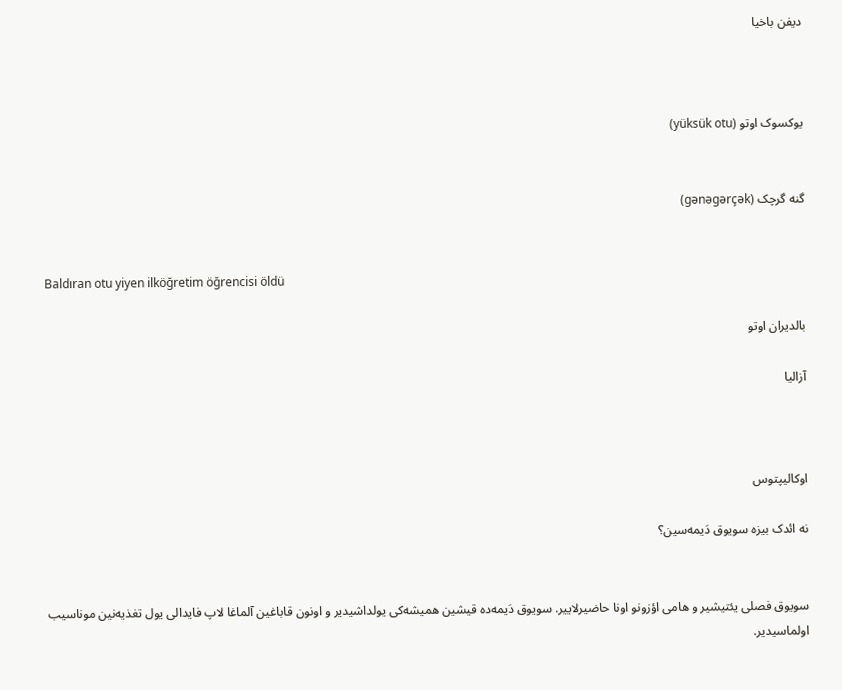دیفن باخیا



یوکسوک اوتو (yüksük otu)


گنه گرچک (gənəgərçək)


Baldıran otu yiyen ilköğretim öğrencisi öldü

بالدیران اوتو

آزالیا



اوکالیپتوس

نه ائدک بیزه سویوق دَیمه‌سین؟


سویوق فصلی‌ یئتیشیر و هامی اؤزونو اونا حاضیرلاییر. سویوق دَیمه‌ده قیشین همیشه‌کی یولداشیدیر و اونون قاباغین آلماغا لاپ فایدالی یول تغذیه‌نین موناسیب اولماسیدیر.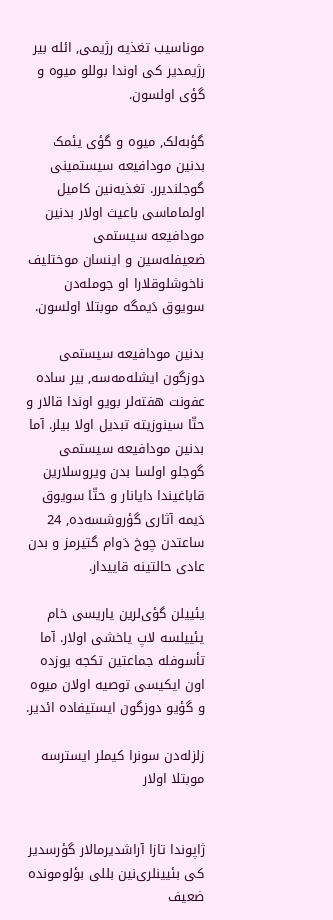موناسیب تغذیه رژیمی, ائله بیر رژیمدیر کی اوندا بوللو میوه و گؤی اولسون.

گؤبه‌لک, میوه و گؤی یئمک بدنین مودافیعه سیستمینی گوجلندیرر. تغذیه‌نین کامیل اولماماسی باعیث اولار بدنین مودافیعه سیستمی ضعیفله‌سین و اینسان موختلیف ناخوشلوقلارا او جومله‌دن سویوق دَیمگه موبتلا اولسون.

بدنین مودافیعه سیستمی دوزگون ایشله‌مه‌سه, بیر ساده عفونت هفته‌لر بویو اوندا قالار و حتّا سینوزیته تبدیل اولا بیلر. آما بدنین مودافیعه سیستمی گوجلو اولسا بدن ویروسلارین قاباغیندا دایانار و حتّا سویوق دَیمه آثاری گؤروشسه‌ده, 24 ساعتدن چوخ دَوام گتیرمز و بدن عادی حالتینه قاییدار.

یئییلن گؤی‌لرین یاریسی خام یئییلسه لاپ یاخشی اولار. آما تأسوفله جماعتین تکجه یوزده اون ایکیسی توصیه اولان میوه و گؤیو دوزگون ایستیفاده ائدیر.

زلزله‌دن سونرا کیملر ایسترسه موبتلا اولار


ژاپوندا تازا آراشدیرمالار گؤرسدیر کی بئیینلری‌نین بللی بؤلومونده ضعیف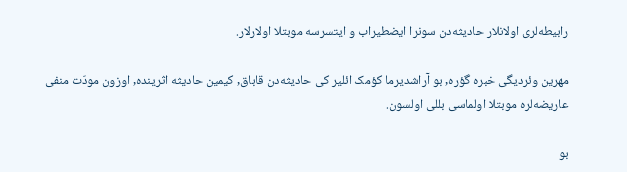رابیطه‌لری اولانلار حادیثه‌دن سونرا ایضطیراب و ایتسرسه موبتلا اولارلار.

مهرین وئردیگی خبره گؤره, بو آراشدیرما کؤمک ائلیر کی حادیثه‌دن قاباق, کیمین حادیثه ‌اثرینده, اوزون مودّت منفی عاریضه‌لره موبتلا اولماسی بللی اولسون.

بو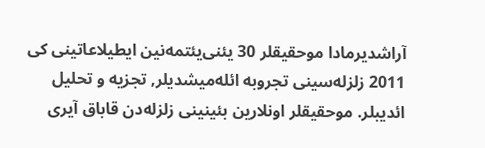آراشدیرمادا موحقیقلر 30 یئنی‌یئتمه‌نین ایطیلاعاتینی کی 2011 زلزله‌سینی تجروبه ائله‌میشدیلر, تجزیه و تحلیل ائدیبلر. موحقیقلر اونلارین بئینینی زلزله‌دن قاباق آیری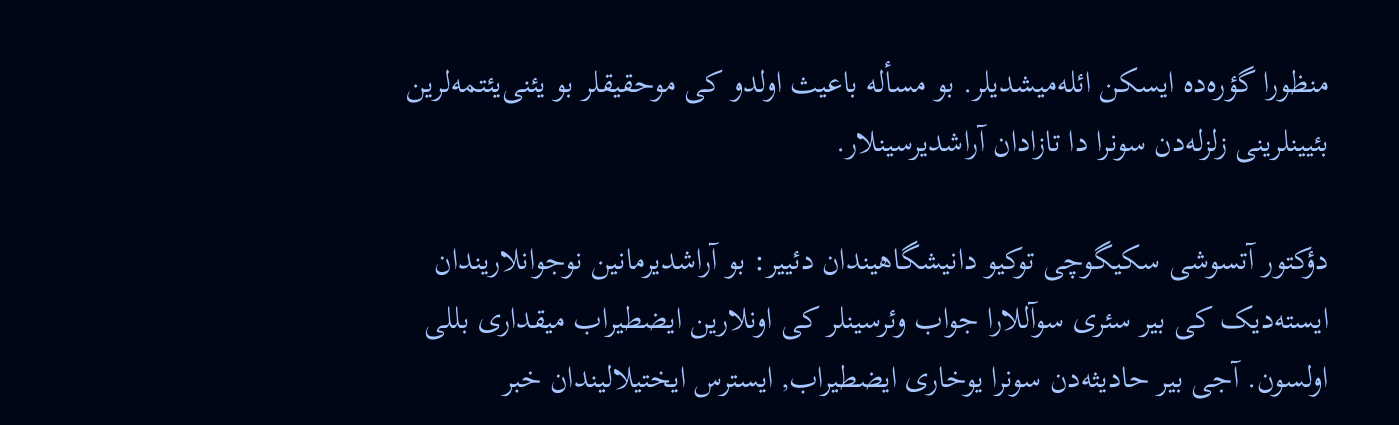منظورا گؤره‌ده ایسکن ائله‌میشدیلر. بو مسأله باعیث اولدو کی موحقیقلر بو یئنی‌یئتمه‌لرین بئیینلرینی زلزله‌دن سونرا دا تازادان آراشدیرسینلار.

دؤکتور آتسوشی سکیگوچی توکیو دانیشگاهیندان دئییر: بو آراشدیرمانین نوجوانلاریندان ایسته‌دیک کی بیر سئری سوآللارا جواب وئرسینلر کی اونلارین ایضطیراب میقداری بللی اولسون. آجی بیر حادیثه‌دن سونرا یوخاری ایضطیراب, ایسترس ایختیلالیندان خبر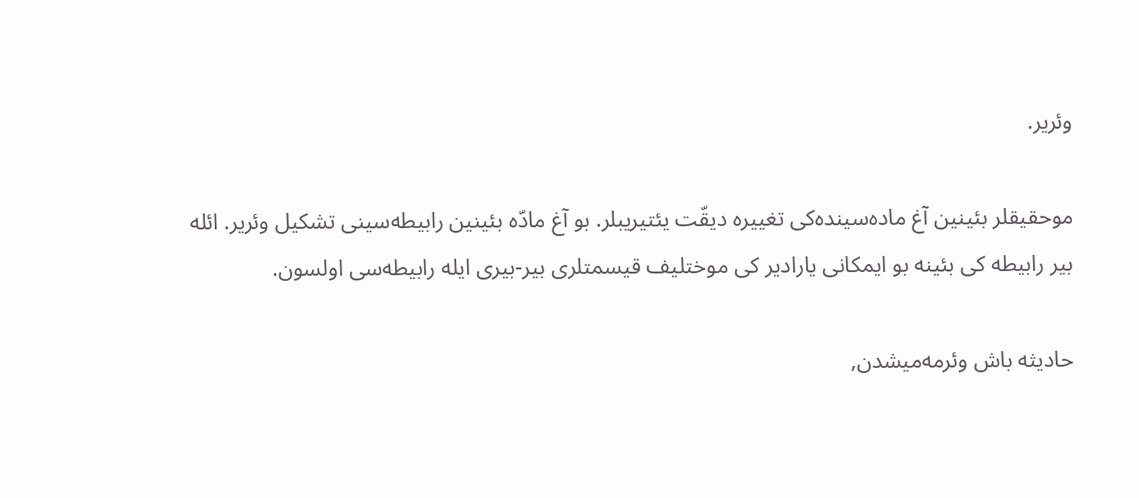وئریر.

موحقیقلر بئینین آغ ماده‌سینده‌کی تغییره دیقّت یئتیریبلر. بو آغ مادّه بئینین رابیطه‌سینی تشکیل وئریر. ائله بیر رابیطه کی بئینه بو ایمکانی یارادیر کی موختلیف قیسمتلری بیر-بیری ایله رابیطه‌سی اولسون.

حادیثه‌ باش وئرمه‌میشدن,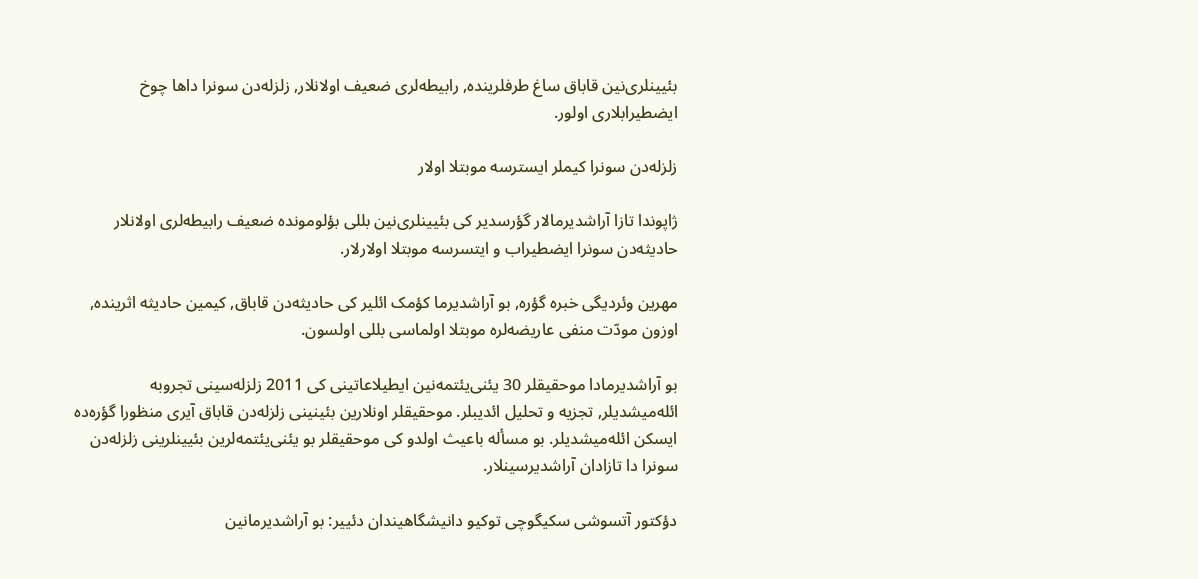بئیینلری‌نین قاباق ساغ طرفلرینده, رابیطه‌لری ضعیف اولانلار, زلزله‌دن سونرا داها چوخ ایضطیرابلاری اولور.

زلزله‌دن سونرا کیملر ایسترسه موبتلا اولار

ژاپوندا تازا آراشدیرمالار گؤرسدیر کی بئیینلری‌نین بللی بؤلومونده ضعیف رابیطه‌لری اولانلار حادیثه‌دن سونرا ایضطیراب و ایتسرسه موبتلا اولارلار.

مهرین وئردیگی خبره گؤره, بو آراشدیرما کؤمک ائلیر کی حادیثه‌دن قاباق, کیمین حادیثه ‌اثرینده, اوزون مودّت منفی عاریضه‌لره موبتلا اولماسی بللی اولسون.

بو آراشدیرمادا موحقیقلر 30 یئنی‌یئتمه‌نین ایطیلاعاتینی کی 2011 زلزله‌سینی تجروبه ائله‌میشدیلر, تجزیه و تحلیل ائدیبلر. موحقیقلر اونلارین بئینینی زلزله‌دن قاباق آیری منظورا گؤره‌ده ایسکن ائله‌میشدیلر. بو مسأله باعیث اولدو کی موحقیقلر بو یئنی‌یئتمه‌لرین بئیینلرینی زلزله‌دن سونرا دا تازادان آراشدیرسینلار.

دؤکتور آتسوشی سکیگوچی توکیو دانیشگاهیندان دئییر: بو آراشدیرمانین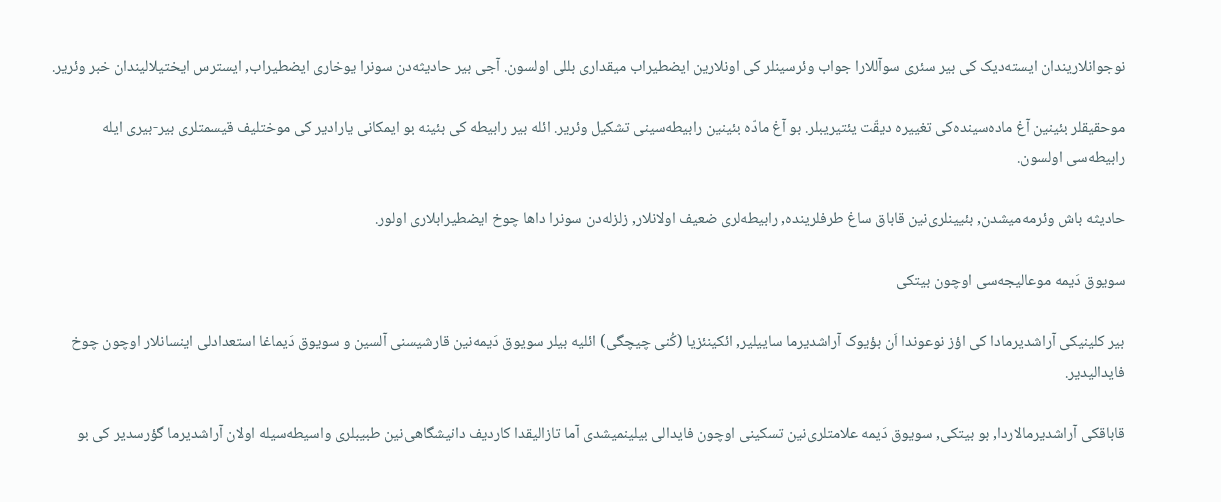نوجوانلاریندان ایسته‌دیک کی بیر سئری سوآللارا جواب وئرسینلر کی اونلارین ایضطیراب میقداری بللی اولسون. آجی بیر حادیثه‌دن سونرا یوخاری ایضطیراب, ایسترس ایختیلالیندان خبر وئریر.

موحقیقلر بئینین آغ ماده‌سینده‌کی تغییره دیقّت یئتیریبلر. بو آغ مادّه بئینین رابیطه‌سینی تشکیل وئریر. ائله بیر رابیطه کی بئینه بو ایمکانی یارادیر کی موختلیف قیسمتلری بیر-بیری ایله رابیطه‌سی اولسون.

حادیثه‌ باش وئرمه‌میشدن, بئیینلری‌نین قاباق ساغ طرفلرینده, رابیطه‌لری ضعیف اولانلار, زلزله‌دن سونرا داها چوخ ایضطیرابلاری اولور.

سویوق دَیمه موعالیجه‌سی اوچون بیتکی

بیر کلینیکی آراشدیرمادا کی اؤز نوعوندا اَن بؤیوک آراشدیرما ساییلیر, ائکینئزیا (کُنی چیچگی) ائلیه بیلر سویوق دَیمه‌نین قارشیسنی آلسین و سویوق دَیماغا استعدادلی اینسانلار اوچون چوخ فایدالیدیر.

قاباقکی آراشدیرمالاردا, بو بیتکی, سویوق دَیمه علامتلری‌نین تسکینی اوچون فایدالی بیلینمیشدی آما تازالیقدا کاردیف دانیشگاهی‌نین طبیبلری واسیطه‌سیله اولان آراشدیرما گؤرسدیر کی بو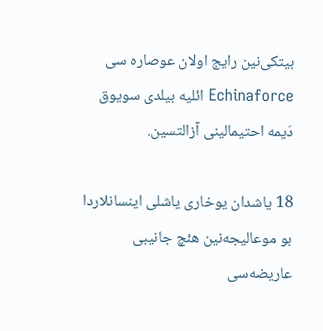بیتکی‌نین رایج اولان عوصاره سی  Echinaforce ائلیه بیلدی سویوق دَیمه احتیمالینی آزالتسین.

18 یاشدان یوخاری یاشلی اینسانلاردا بو موعالیجه‌نین هئچ جانیبی عاریضه‌سی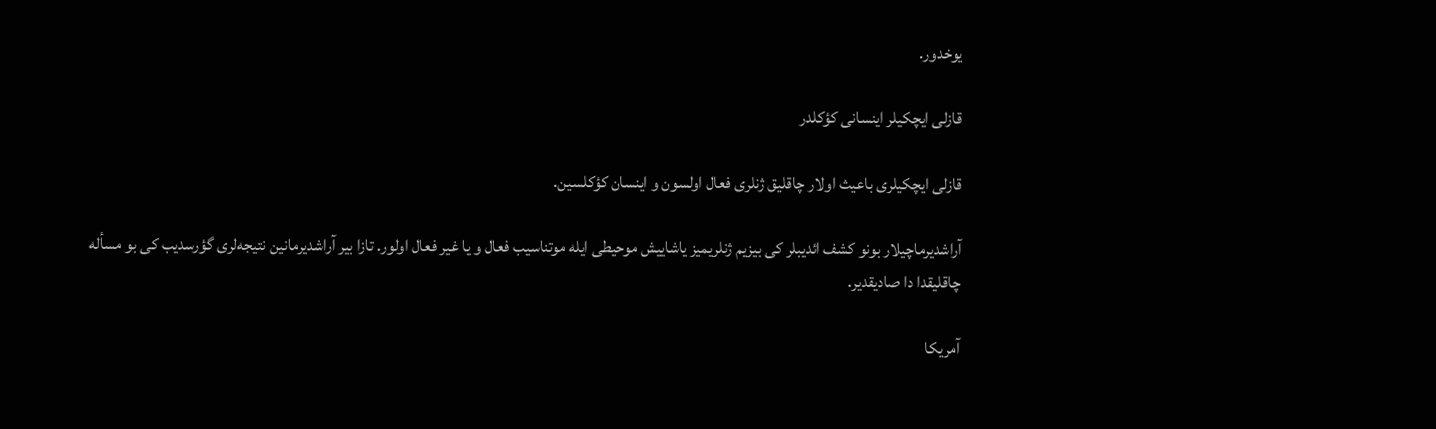یوخدور.

قازلی ایچکیلر اینسانی کؤکلدر

قازلی ایچکیلری باعیث اولار چاقلیق ژنلری فعال اولسون و اینسان کؤکلسین.

آراشدیرماچیلار بونو کشف ائدیبلر کی بیزیم ژنلریمیز یاشاییش موحیطی ایله موتناسیب فعال و یا غیر فعال اولور. تازا بیر آراشدیرمانین نتیجه‌لری گؤرسدیب کی بو مسأله چاقلیقدا دا صادیقدیر.

آمریکا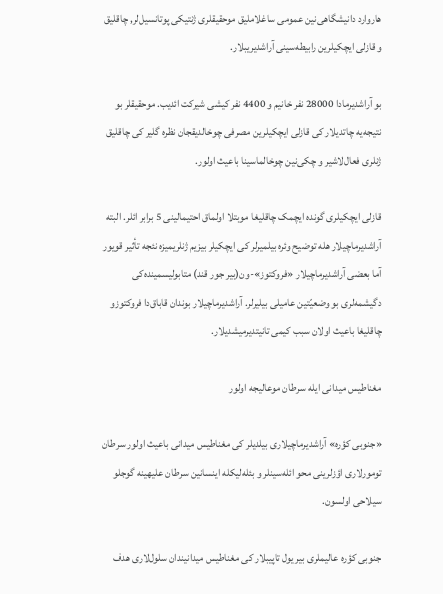هاروارد دانیشگاهی‌نین عمومی ساغلاملیق موحقیقلری ژنتیکی پوتانسیل‌لر, چاقلیق و قازلی ایچکیلرین رابیطه‌سینی آراشدیریبلار.

بو آراشدیرمادا 28000 نفر خانیم و 4400 نفر کیشی شیرکت ائدیب. موحقیقلر بو نتیجه‌یه چاتدیلار کی قازلی ایچکیلرین مصرفی چوخالدیقجان نظره گلیر کی چاقلیق ژنلری فعال‌لاشیر و چکی‌نین چوخالماسینا باعیث اولور.

قازلی ایچکیلری گونده ایچمک چاقلیغا موبتلا اولماق احتیمالینی 5 برابر ائلر. البته آراشدیرماچیلار هله توضیح وئره بیلمیرلر کی ایچکیلر بیزیم ژنلریمیزه نئجه تأثیر قویور آما بعضی آراشدیرماچیلار «فروکتوز»-ون(بیر جور قند) متابولیسمینده‌کی دگیشمه‌لری بو وضعیّتین عامیلی بیلیرلر. آراشدیرماچیلار بوندان قاباق‌دا فروکتوزو چاقلیغا باعیث اولان سبب کیمی تانیتدیرمیشدیلار.

مغناطیس میدانی ایله سرطان موعالیجه اولور

«جنوبی کؤره» آراشدیرماچیلاری بیلدیلر کی مغناطیس میدانی باعیث اولور سرطان تومورلاری اؤزلرینی محو ائله‌سینلر و بئله‌لیکله اینسانین سرطان علیهینه گوجلو سیلاحی اولسون.

جنوبی کؤره عالیملری بیر یول تاپیبلار کی مغناطیس میدانیندان سلول‌لاری هدف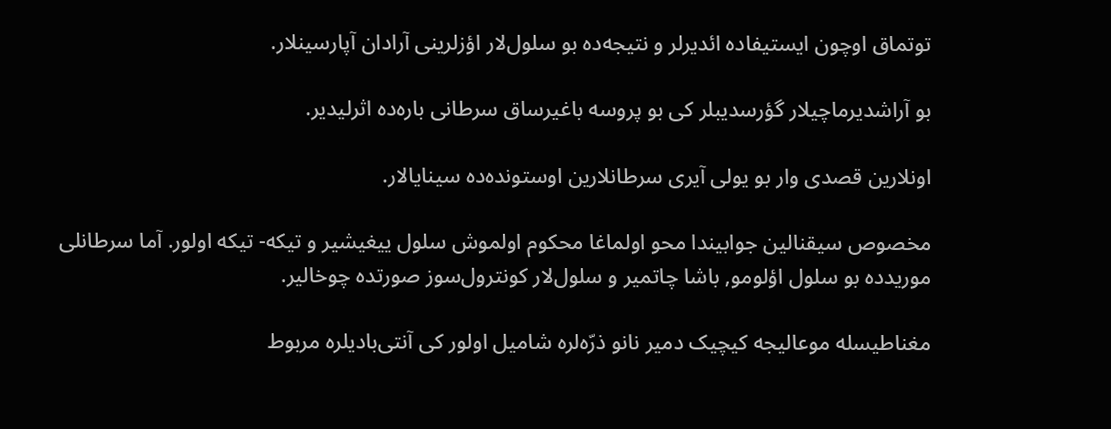توتماق اوچون ایستیفاده ائدیرلر و نتیجه‌ده بو سلول‌لار اؤزلرینی آرادان آپارسینلار.

بو آراشدیرماچیلار گؤرسدیبلر کی بو پروسه باغیرساق سرطانی باره‌ده اثرلیدیر.

اونلارین قصدی وار بو یولی آیری سرطانلارین اوستونده‌ده سینایالار.

مخصوص سیقنالین جوابیندا محو اولماغا محکوم اولموش سلول‌ ییغیشیر و تیکه- تیکه اولور. آما سرطانلی موریدده بو سلول اؤلومو, باشا چاتمیر و سلول‌لار کونترول‌سوز صورتده چوخالیر.

مغناطیسله موعالیجه کیچیک دمیر نانو ذرّه‌لره شامیل اولور کی آنتی‌بادیلره مربوط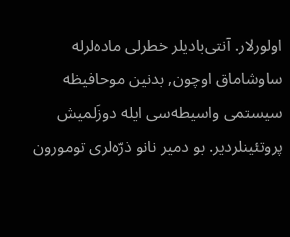اولورلار. آنتی‌بادیلر خطرلی ماده‌لرله ساوشاماق اوچون, بدنین موحافیظه‌ سیستمی واسیطه‌سی ایله دوزَلمیش پروتئینلردیر. بو دمیر نانو ذرّه‌لری تومورون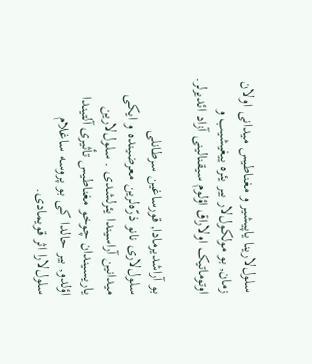سلول‌لارینا یاپیشیر و مغناطیس میدانی اولان زمان, بو مولکول‌لار بیر یئره ییغیشیب و اوتوماتیک اولاراق اؤلوم سیقنالینی آزاد ائدیرلر.

بو آراشدیرمادا, قورساغین سرطانلی سلول‌لاری نانو ذرّه‌لرین معرضینده و ایکی میدانین آراسیندا یئرلشدی . سلول‌لارین یاریسیندان چوخو مغناطیس تأثیری آلتیندا اؤلدو, بیر حالدا کی بو پروسه ساغلام سلول‌لارا اثر قویمادی.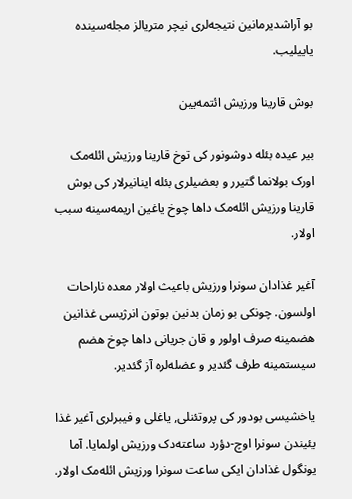بو آراشدیرمانین نتیجه‌لری نیچر متریالز مجله‌سینده یاییلیب.

بوش قارینا ورزیش ائتمه‌یین

بیر عیده‌ بئله دوشونور کی توخ قارینا ورزیش ائله‌مک اورک بولانما گتیرر و بعضیلری بئله اینانیرلار کی بوش قارینا ورزیش ائله‌مک داها چوخ یاغین اریمه‌سینه سبب اولار.

آغیر غذادان سونرا ورزیش باعیث اولار معده ناراحات اولسون. چونکی بو زمان بدنین بوتون انرژیسی غذانین هضمینه صرف اولور و قان جریانی داها چوخ هضم سیستمینه طرف گئدیر و عضله‌لره آز گئدیر.

یاخشیسی بودور کی پروتئنلی, یاغلی و فیبرلری آغیر غذا یئیندن سونرا اوچ-دؤرد ساعته‌دک ورزیش اولمایا. آما یونگول غذادان ایکی ساعت سونرا ورزیش ائله‌مک اولار.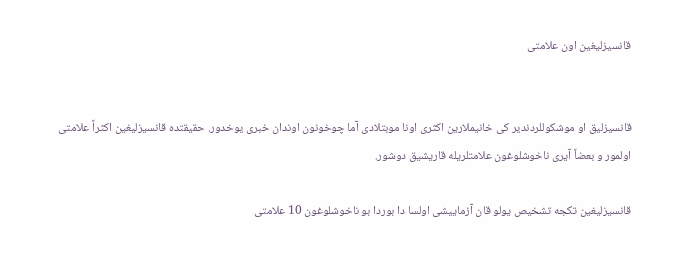قانسیزلیغین اون علامتی


قانسیزلیق او موشکوللردندیر کی خانیملارین اکثری اونا موبتلادی آما چوخونون اوندان خبری یوخدور. حقیقتده قانسیزلیغین اکثراً علامتی اولمور و بعضاً آیری ناخوشلوغون علامتلریله قاریشیق دوشور.

قانسیزلیغین تکجه تشخیص یولو قان آزماییشی اولسا دا بوردا بو ناخوشلوغون 10 علامتی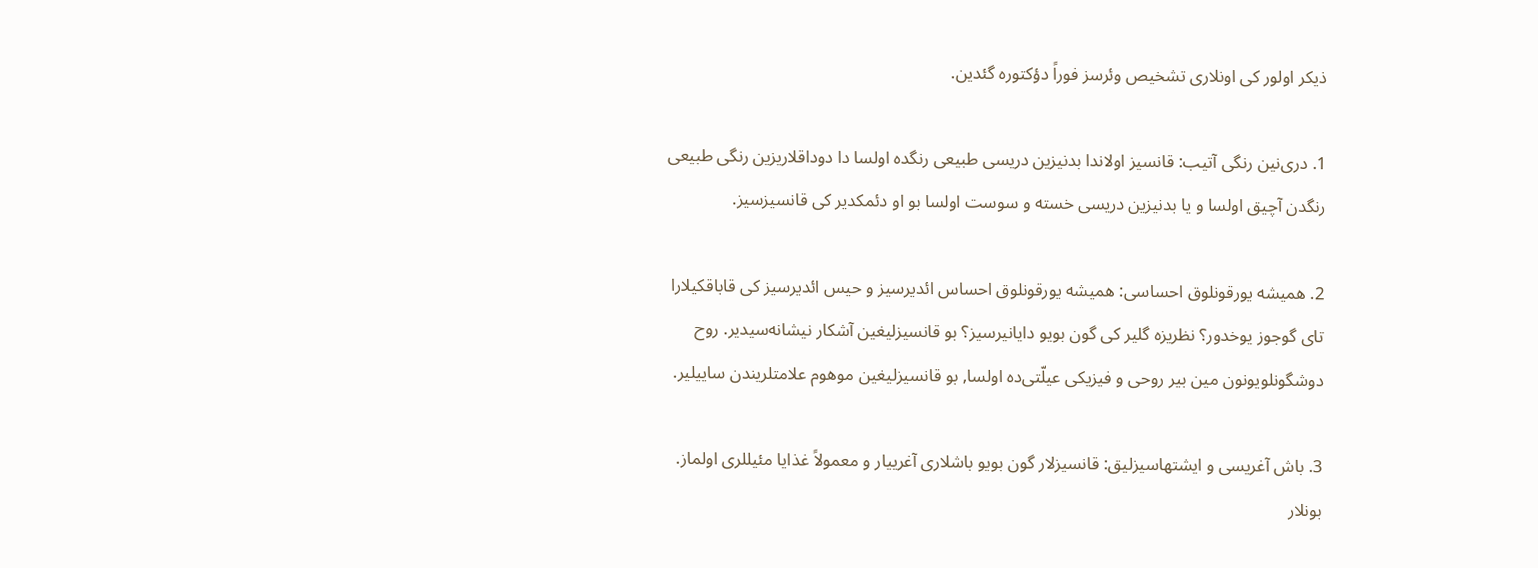ذیکر اولور کی اونلاری تشخیص وئرسز فوراً دؤکتوره گئدین.

1. دری‌نین رنگی آتیب: قانسیز اولاندا بدنیزین دریسی طبیعی رنگده اولسا دا دوداقلاریزین رنگی طبیعی رنگدن آچیق اولسا و یا بدنیزین دریسی خسته و سوست اولسا بو او دئمکدیر کی قانسیزسیز.

2. همیشه یورقونلوق احساسی: همیشه یورقونلوق احساس ائدیرسیز و حیس ائدیرسیز کی قاباقکیلارا تای گوجوز یوخدور؟ نظریزه گلیر کی گون بویو دایانیرسیز؟ بو قانسیزلیغین آشکار نیشانه‌سیدیر. روح دوشگونلویونون مین بیر روحی و فیزیکی عیلّتی‌ده اولسا, بو قانسیزلیغین موهوم علامتلریندن ساییلیر.

3. باش آغریسی و ایشتهاسیزلیق: قانسیزلار گون بویو باشلاری آغرییار و معمولاً غذایا مئیللری اولماز. بونلار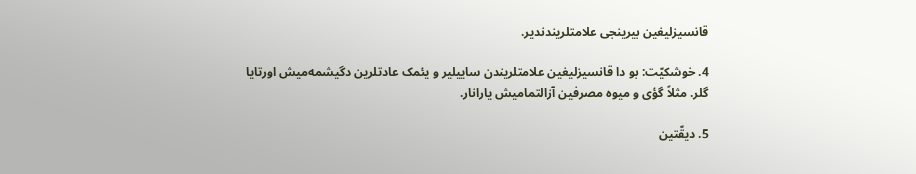قانسیزلیغین بیرینجی علامتلریندندیر.

4. خوشکیّت: بو دا قانسیزلیغین علامتلریندن ساییلیر و یئمک عادتلرین دگیشمه‌میش اورتایا گلر. مثلاً گؤی و میوه مصرفین آزالتمامیش یارانار.

5. دیقّتین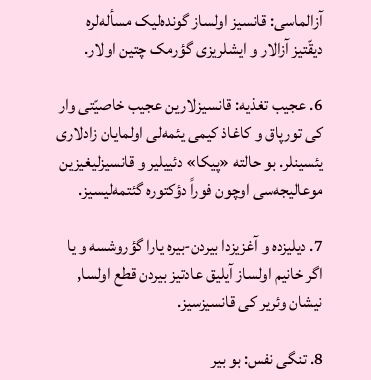آزالماسی: قانسیز اولساز گونده‌لیک مسأله‌لره دیقّتیز آزالار و ایشلریزی گؤرمک چتین اولار.

6. عجیب تغذیه: قانسیزلارین عجیب خاصیّتی وار کی تورپاق و کاغاذ کیمی یئمه‌لی اولمایان زادلاری یئسینلر. بو حالته «پیکا» دئییلیر و قانسیزلیغیزین موعالیجه‌سی اوچون فوراً دؤکتوره گئتمه‌لیسیز.

7. دیلیزده و آغزیزدا بیردن-بیره یارا گؤروشسه و یا اگر خانیم اولساز آیلیق عادتیز بیردن قطع اولسا, نیشان وئریر کی قانسیزسیز.

8. تنگی نفس: بو بیر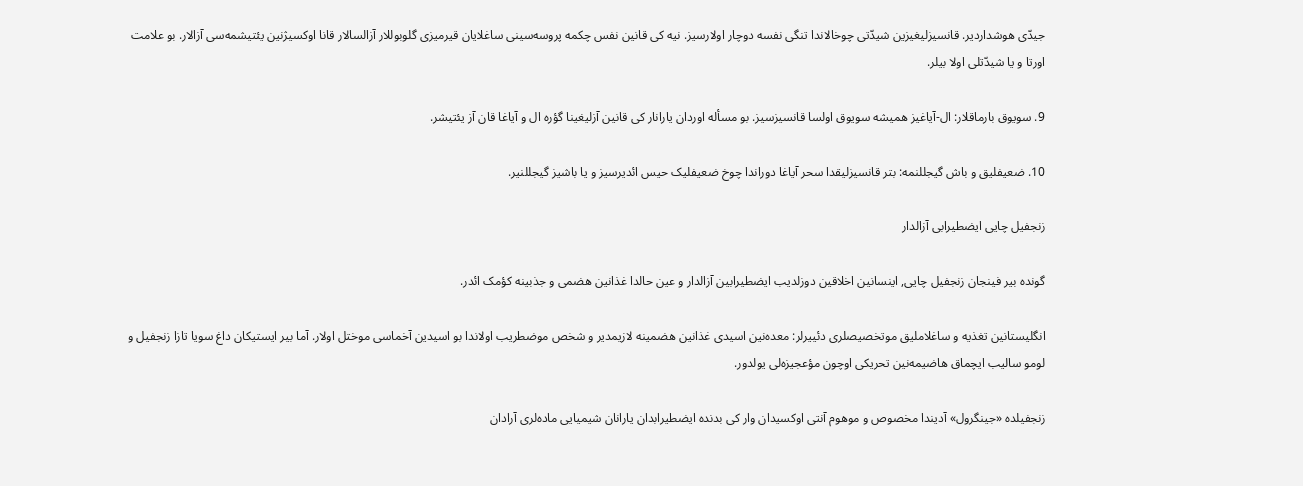جیدّی هوشداردیر. قانسیزلیغیزین شیدّتی چوخالاندا تنگی نفسه دوچار اولارسیز. نیه کی قانین نفس چکمه پروسه‌سینی ساغلایان قیرمیزی گلوبوللار آزالسالار قانا اوکسیژنین یئتیشمه‌سی آزالار. بو علامت اورتا و یا شیدّتلی اولا بیلر.

9. سویوق بارماقلار: ال-آیاغیز همیشه سویوق اولسا قانسیزسیز. بو مسأله اوردان یارانار کی قانین آزلیغینا گؤره ال و آیاغا قان آز یئتیشر.

10. ضعیفلیق و باش گیجللنمه: بتر قانسیزلیقدا سحر آیاغا دوراندا چوخ ضعیفلیک حیس ائدیرسیز و یا باشیز گیجللنیر.

زنجفیل چایی ایضطیرابی آزالدار

گونده بیر فینجان زنجفیل چایی, اینسانین اخلاقین دوزلدیب ایضطیرابین آزالدار و عین حالدا غذانین هضمی و جذبینه کؤمک ائدر.

انگلیستانین تغذیه و ساغلاملیق موتخصیصلری دئییرلر: معده‌نین اسیدی غذانین هضمینه لازیمدیر و شخص موضطریب اولاندا بو اسیدین آخماسی موختل اولار. آما بیر ایستیکان داغ سویا تازا زنجفیل و لومو سالیب ایچماق هاضیمه‌نین تحریکی اوچون مؤعجیزه‌لی یولدور.

زنجفیلده «جینگرول» آدیندا مخصوص و موهوم آنتی اوکسیدان وار کی بدنده ایضطیرابدان یارانان شیمیایی ماده‌لری آرادان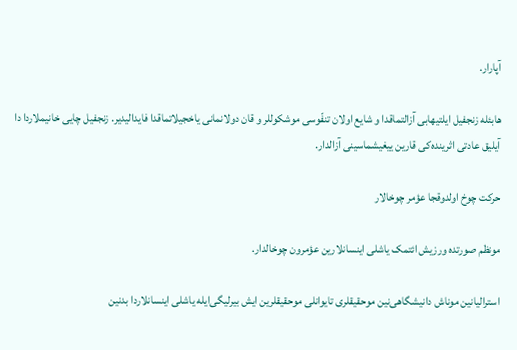آپارار.

هابئله زنجفیل ایلتیهابی آزالتماقدا و شایع اولان تنفّوسی موشکوللر و قان دولانمانی یاخجیلاتماقدا فایدالیدیر. زنجفیل چایی خانیملاردا دا آیلیق عادتی اثرینده‌کی قارین ییغیشماسینی آزالدار.

حرکت چوخ اولدوقجا عؤمر چوخالار

مونظم صورتده ورزیش ائتمک یاشلی اینسانلارین عؤمرون چوخالدار.

استرالیانین موناش دانیشگاهی‌نین موحقیقلری تایوانلی موحقیقلرین ایش بیرلیگی‌ایله یاشلی اینسانلاردا بدنین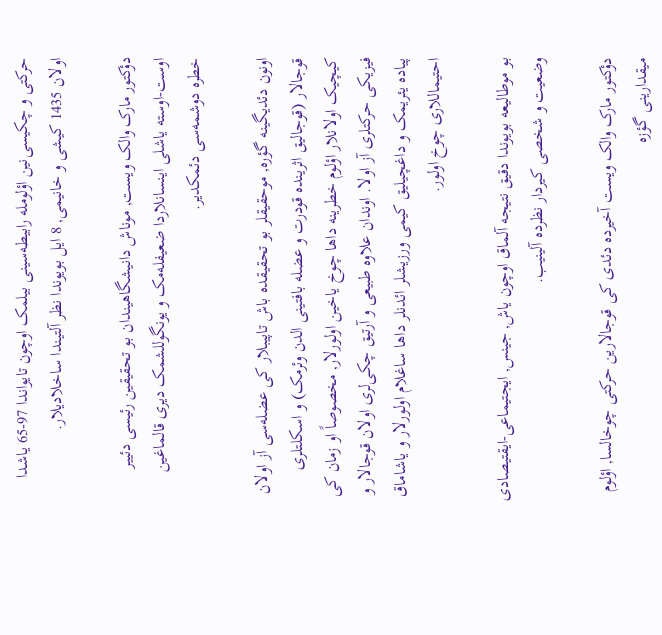حرکتی و چکیسی‌نین اؤلومله رابیطه‌سینی بیلمک اوچون تایواندا 97-65 یاشدا اولان 1435 کیشی و خانیمی, 8 ایل بویوندا نظر آلتیندا ساخلادیلار.

دؤکتور مارک والک ویست, موناش دانیشگاهیندان بو تحقیقین رئیسی دئییر اوست-اوسته یاشلی اینسانلاردا ضعیفله‌مک و یونگوللشمک دیری قالماغین خطره دوشمه‌سی دئمکدیر.

اونون دئدیگینه گؤره, موحقیقلر بو تحقیقده باش تاپیبلار کی عضله‌سی آز اولان قوجالار (قوجالیق اثرینده قودرت و عضله‌ بافتینی الدن وئرمک) و اسکلتلری کیچیک اولانلار اؤلوم خطرینه داها چوخ یاخین اولورلار, مخصوصاً او زمان کی فیزیکی حرکتلری آز اولا. اوندان علاوه طبیعی و آرتیق چکی‌لری اولان قوجالار و پیاده یئریمک و داغچیلیق کیمی ورزیشلر ائدنلر داها ساغلام اولورلار و یاشاماق احتیماللاری چوخ اولور.

بو موطالیعه بویوندا دقیق نتیجه آلماق اوچون یاش, جینس, ایجتیماعی-ایقتیصادی وضعیت و شخصی کیردار نظرده آلینیب.

دؤکتور مارک والک ویست آخیرده دئدی کی قوجالارین حرکتی چوخالسا, اؤلوم میقدارینی گؤزه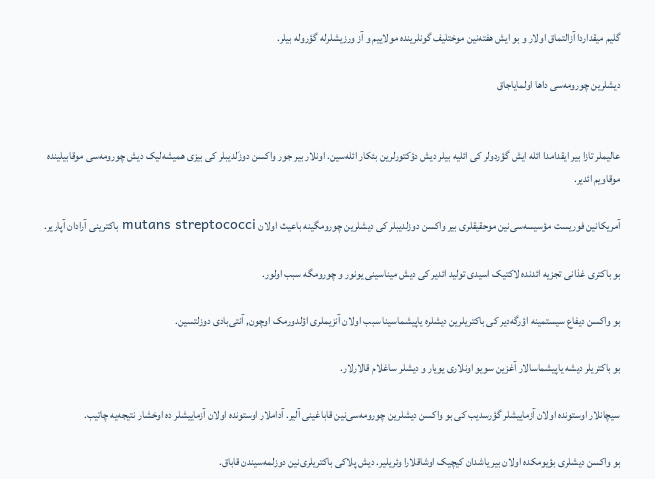گلیم میقداردا آزالتماق اولار و بو ایش هفته‌نین موختلیف گونلرینده مولاییم و آز ورزیشلرله گؤروله بیلر.

دیشلرین چورومه‌سی داها اولمایاجاق


عالیملر تازا بیر ایقدامدا ائله ایش گؤردولر کی ائلیه بیلر دیش دؤکتورلرین بئکار ائله‌سین. اونلار بیر جور واکسن دوزَلدیبلر کی بیزی همیشه‌لیک دیش چورومه‌سی موقابیلینده موقاویم ائدیر.

آمریکانین فوریست مؤسیسه‌سی‌نین موحقیقلری بیر واکسن دوزلدیبلر کی دیشلرین چورومگینه باعیث اولان mutans streptococci باکترینی آرادان آپاریر.

بو باکتری غذانی تجزیه ائدنده لاکتیک اسیدی تولید ائدیر کی دیش میناسینی یونور و چورومگه سبب اولور.

بو واکسن دیفاع سیستمینه اؤرگه‌دیر کی باکتریلرین دیشلره یاپیشماسینا سبب اولان آنزیملری اؤلدورمک اوچون, آنتی‌بادی دوزلتسین.

بو باکتریلر دیشه یاپیشماسالار آغزین سویو اونلاری یویار و دیشلر ساغلام قالارلار.

سیچانلار اوستونده اولان آزماییشلر گؤرسدیب کی بو واکسن دیشلرین چورومه‌سی‌نین قاباغینی آلیر. آداملار اوستونده اولان آزماییشلر ده اوخشار نتیجه‌یه چاتیب.

بو واکسن دیشلری بؤیومکده اولان بیر یاشدان کیچیک اوشاقلارا وئریلیر. دیش پلاکی باکتریلری‌نین دوزلمه‌سیندن قاباق.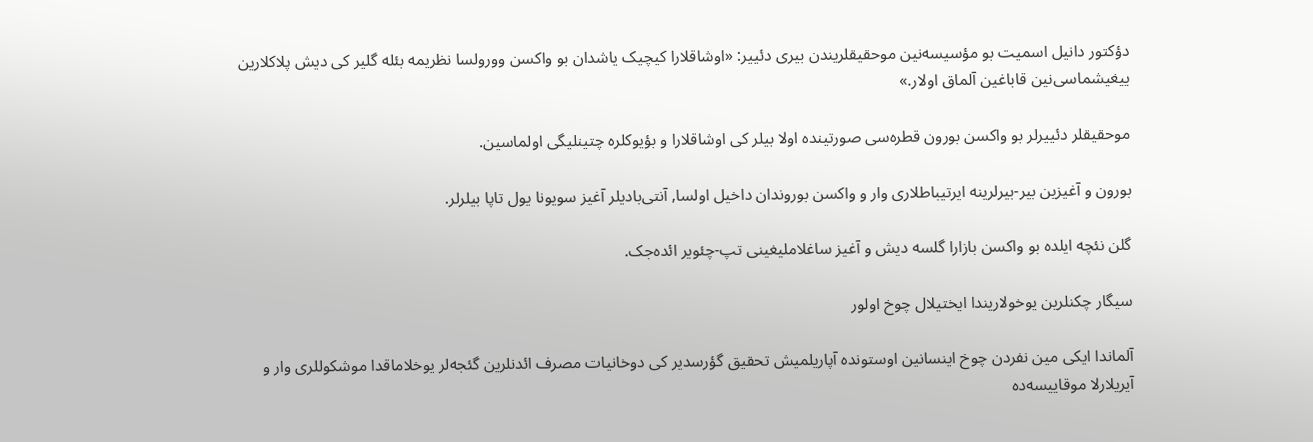دؤکتور دانیل اسمیت بو مؤسیسه‌نین موحقیقلریندن بیری دئییر: «اوشاقلارا کیچیک یاشدان بو واکسن وورولسا نظریمه بئله گلیر کی دیش پلاکلارین ییغیشماسی‌نین قاباغین آلماق اولار.»

موحقیقلر دئییرلر بو واکسن بورون قطره‌سی صورتینده اولا بیلر کی اوشاقلارا و بؤیوکلره چتینلیگی اولماسین.

بورون و آغیزین بیر-بیرلرینه ایرتیباطلاری وار و واکسن بوروندان داخیل اولسا, آنتی‌بادیلر آغیز سویونا یول تاپا بیلرلر.

گلن نئچه ایلده بو واکسن بازارا گلسه دیش و آغیز ساغلاملیغینی تپ-چئویر ائده‌جک.

سیگار چکنلرین یوخولاریندا ایختیلال چوخ اولور

آلماندا ایکی مین نفردن چوخ اینسانین اوستونده آپاریلمیش تحقیق گؤرسدیر کی دوخانیات مصرف ائدنلرین گئجه‌لر یوخلاماقدا موشکوللری وار و آیریلارلا موقاییسه‌ده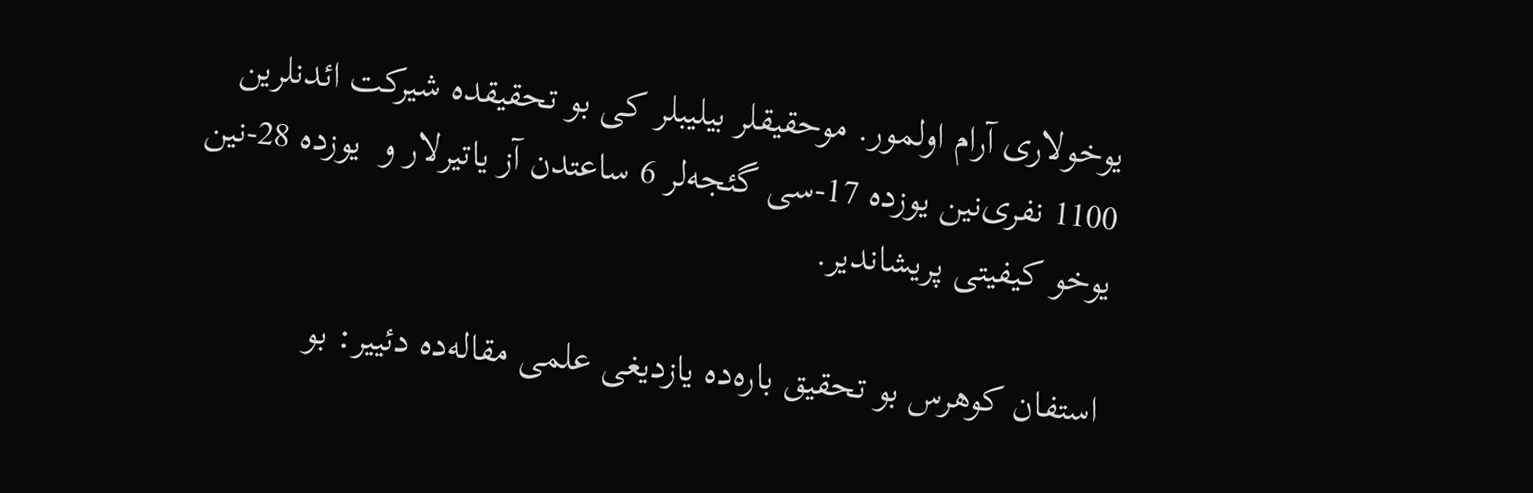یوخولاری آرام اولمور. موحقیقلر بیلیبلر کی بو تحقیقده شیرکت ائدنلرین 1100 نفری‌نین یوزده 17-سی گئجه‌لر 6 ساعتدن آز یاتیرلار و  یوزده 28-نین یوخو کیفیتی پریشاندیر.

استفان کوهرس بو تحقیق باره‌ده یازدیغی علمی مقاله‌ده دئییر: بو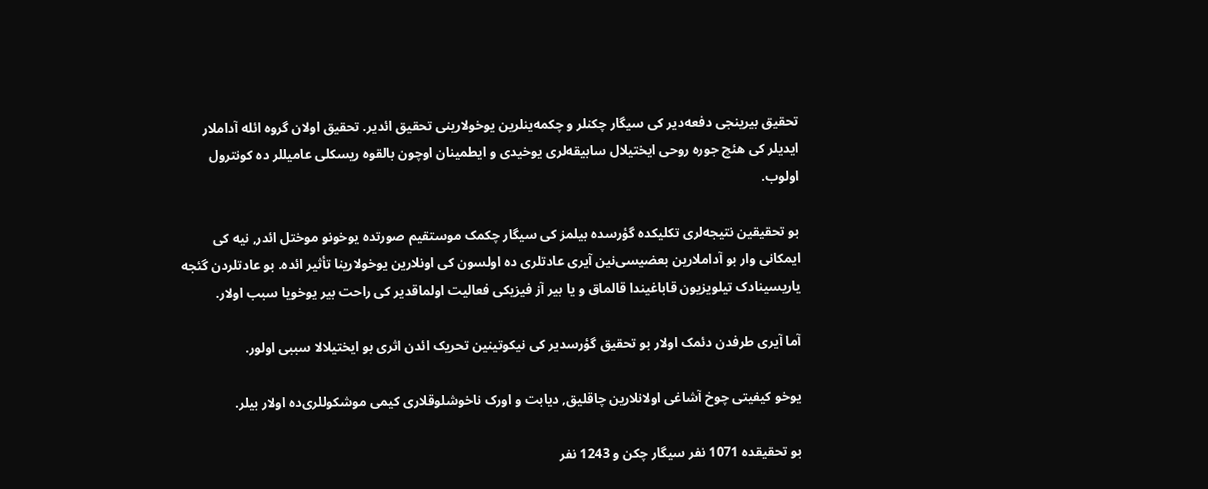تحقیق بیرینجی دفعه‌دیر کی سیگار چکنلر و چکمه‌ینلرین یوخولارینی تحقیق ائدیر. تحقیق اولان گروه ائله آداملار ایدیلر کی هئچ جوره روحی ایختیلال سابیقه‌لری یوخیدی و ایطمینان اوچون بالقوه ریسکلی عامیللر ده کونترول اولوب.

بو تحقیقین نتیجه‌لری تکلیکده گؤرسده بیلمز کی سیگار چکمک موستقیم صورتده یوخونو موختل ائدر, نیه کی ایمکانی وار بو آداملارین بعضیسی‌نین آیری عادتلری ده اولسون کی اونلارین یوخولارینا تأثیر ائده. بو عادتلردن گئجه یاریسینادک تیلویزیون قاباغیندا قالماق و یا بیر آز فیزیکی فعالیت اولماقدیر کی راحت بیر یوخویا سبب اولار.

آما آیری طرفدن دئمک اولار بو تحقیق گؤرسدیر کی نیکوتینین تحریک ائدن اثری بو ایختیلالا سببی اولور.

یوخو کیفیتی چوخ آشاغی اولانلارین چاقلیق, دیابت و اورک ناخوشلوقلاری کیمی موشکوللری‌ده اولار بیلر.

بو تحقیقده 1071 نفر سیگار چکن و 1243 نفر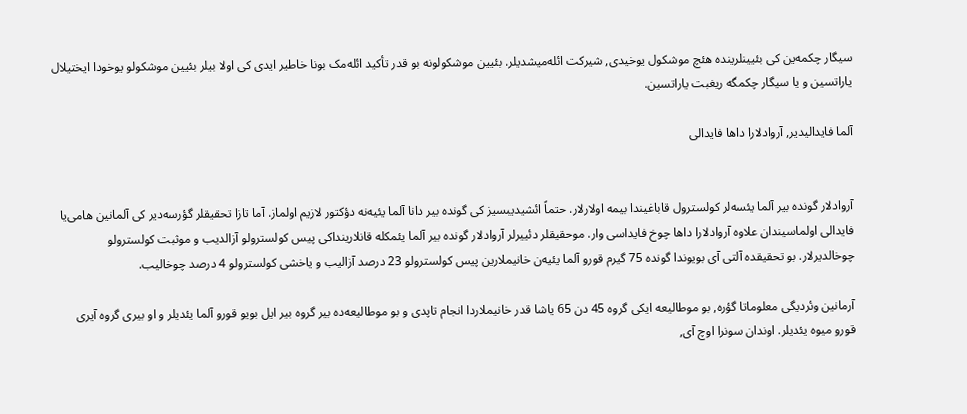سیگار چکمه‌ین کی بئیینلرینده هئچ موشکول یوخیدی, شیرکت ائله‌میشدیلر. بئیین موشکولونه بو قدر تأکید ائله‌مک بونا خاطیر ایدی کی اولا بیلر بئیین موشکولو یوخودا ایختیلال یاراتسین و یا سیگار چکمگه ریغبت یاراتسین.

آلما فایدالیدیر, آروادلارا داها فایدالی


آروادلار گونده بیر آلما یئسه‌لر کولسترول قاباغیندا بیمه اولارلار. حتماً ائشیدیبسیز کی گونده بیر دانا آلما یئیه‌نه دؤکتور لازیم اولماز. آما تازا تحقیقلر گؤرسه‌دیر کی آلمانین هامی‌یا فایدالی اولماسیندان علاوه آروادلارا داها چوخ فایداسی وار. موحقیقلر دئییرلر آروادلار گونده بیر آلما یئمکله قانلارینداکی پیس کولسترولو آزالدیب و موثبت کولسترولو چوخالدیرلار. بو تحقیقده آلتی آی بویوندا گونده 75 گیرم قورو آلما یئیه‌ن خانیملارین پیس کولسترولو 23 درصد آزالیب و یاخشی کولسترولو 4 درصد چوخالیب.

آرمانین وئردیگی معلوماتا گؤره, بو موطالیعه ایکی گروه 45 دن 65 یاشا قدر خانیملاردا انجام تاپدی و بو موطالیعه‌ده بیر گروه بیر ایل بویو قورو آلما یئدیلر و او بیری گروه آیری قورو میوه یئدیلر. اوندان سونرا اوچ آی,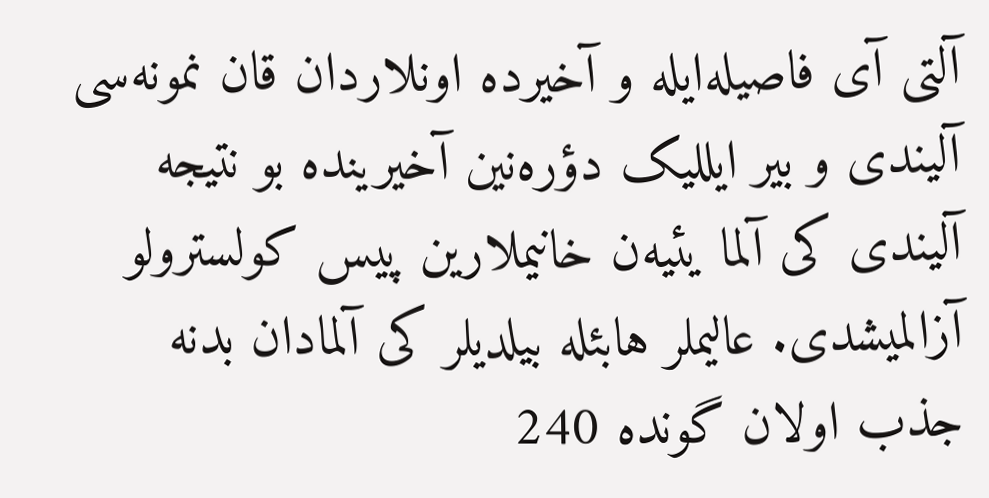آلتی آی فاصیله‌ایله و آخیرده اونلاردان قان نمونه‌سی آلیندی و بیر ایللیک دؤره‌نین آخیرینده بو نتیجه آلیندی کی آلما یئیه‌ن خانیملارین پیس کولسترولو آزالمیشدی. عالیملر هابئله بیلدیلر کی آلمادان بدنه جذب اولان گونده 240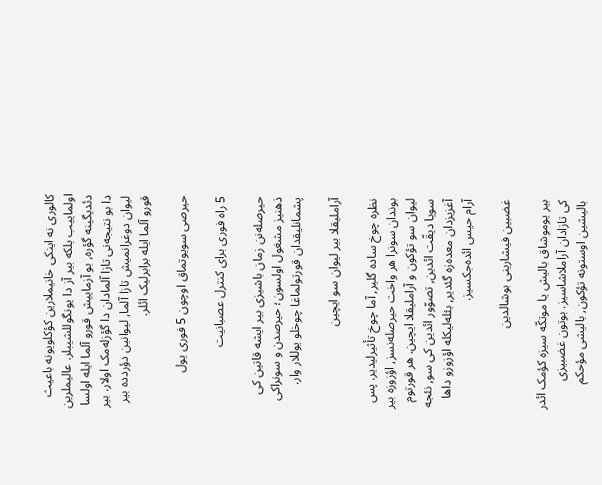کالوری نه اینکی خانیملارین کؤکلویونه باعیث اولماییب بلکه بیر آز دا یونگوللشیبلر. عالیملرین دئدیگینه گؤره, بو آزماییش قورو آلما ایله اولسا دا بو نتیجه‌نی تازا آلمادان دا گؤزله‌مک اولار. بیر لیوان دوغرانمیش تازا آلما, لیوانین دؤردده بیر قورو آلما ایله برابرلیک ائلر.

حیرصی سویوتماق اوچون 5 فوری یول

5 راه فوری برای کنترل عصبانیت

حیرصله‌نن زمان باشیزی بیر ایشه قاتین کی ذهنیز مشغول اولسون؛ حیرصدن و سونراکی پشمانلیقدان قورتولماغا چوخلو یوللار وار.

آراملیقلا بیر لیوان سو ایچین

نظره چوخ ساده گلیر, آما چوخ تأثیرلیدیر. پس بوندان سونرا هر واخت حیرصله‌نسز, اؤزوزه بیر لیوان سو تؤکون و آراملیقلا ایچین. هر قورتوم سویا دیقّت ائدین, تصوّور ائدین کی سو, نئجه آغزیزدان معده‌زه گئدیر, بئله‌لیکله اؤزوزو داها آرام حیس ائده‌جکسیز.

غضبین فیشارینی بوشالدین

بیر یوموشاق بالیش یا موتکّه سیزه کؤمک ائدر کی تازادان آراملاشاسیز. بوتون غضبیزی بالیشین اوستونه تؤکون, بالیشی مؤحکم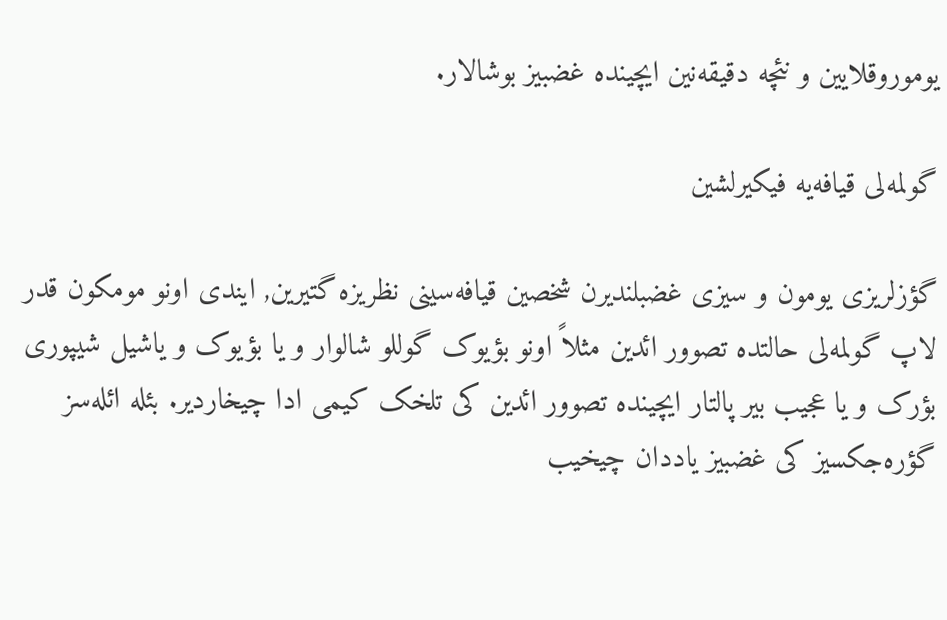یوموروقلایین و نئچه دقیقه‌نین ایچینده غضبیز بوشالار.

گولمه‌لی قیافه‌یه فیکیرلشین

گؤزلریزی یومون و سیزی غضبلندیرن شخصین قیافه‌سینی نظریزه گتیرین, ایندی اونو مومکون قدر لاپ گولمه‌لی حالتده تصوور ائدین مثلاً اونو بؤیوک گوللو شالوار و یا بؤیوک و یاشیل شیپوری بؤرک و یا عجیب بیر پالتار ایچینده تصوور ائدین کی تلخک کیمی ادا چیخاردیر. بئله ائله‌سز گؤره‌جکسیز کی غضبیز یاددان چیخیب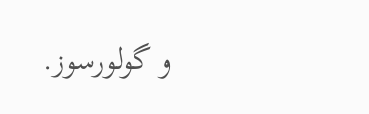و گولورسوز.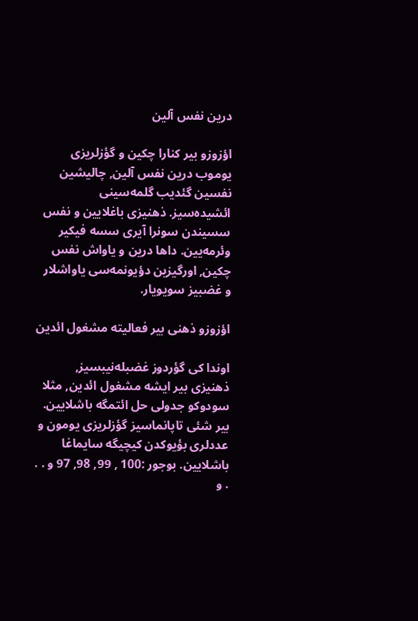درین نفس آلین

اؤزوزو بیر کنارا چکین و گؤزلریزی یوموب درین نفس آلین, چالیشین نفسین گئدیب گلمه‌سینی ائشیده‌سیز. ذهنیزی باغلایین و نفس سسیندن سونرا آیری سسه فیکیر وئرمه‌یین. داها درین و یاواش نفس چکین, اورگیزین دؤیونمه‌سی یاواشلار و غضبیز سویویار.

اؤزوزو ذهنی بیر فعالیته مشغول ائدین

اوندا کی گؤردوز غضبله‌نیبسیز, ذهنیزی بیر ایشه مشغول ائدین, مثلا سودوکو جدولی حل ائتمگه باشلایین. بیر شئی تاپانماسیز گؤزلریزی یومون و عددلری بؤیوکدن کیچیگه سایماغا باشلایین. بوجور :100 , 99, 98, 97 و . . . و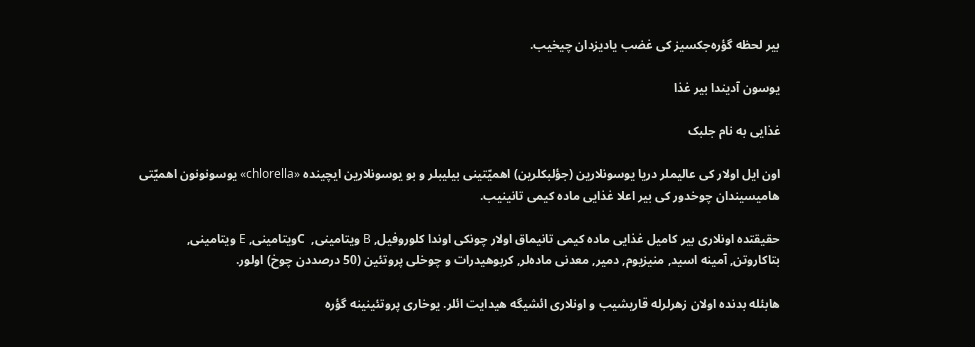بیر لحظه گؤره‌جکسیز کی غضب یادیزدان چیخیب.

یوسون آدیندا بیر غذا

غذایی به نام جلبک

اون ایل اولار کی عالیملر دریا یوسونلارین (جؤلبکلرین) اهمیّتینی بیلیبلر و بو یوسونلارین ایچینده «chlorella» یوسونونون اهمیّتی هامیسیندان چوخدور کی بیر اعلا غذایی ماده کیمی تانینیب.

حقیقتده اونلاری بیر کامیل غذایی ماده کیمی تانیماق اولار چونکی اوندا کلوروفیل, B ویتامینی,  Cویتامینی, E ویتامینی, بتاکاروتن, آمینه اسید, منیزیوم, دمیر, معدنی ماده‌لر, کربوهیدرات و چوخلی پروتئین (50 درصددن چوخ) اولور.

هابئله بدنده اولان زهرلرله قاریشیب و اونلاری ائشیگه هیدایت ائلر. یوخاری پروتئینینه گؤره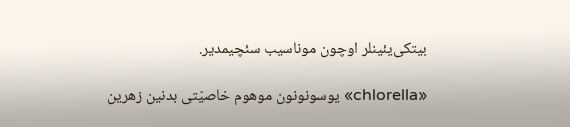بیتکی‌یئینلر اوچون موناسیب سئچیمدیر.

«chlorella» یوسونونون موهوم خاصیّتی بدنین زهرین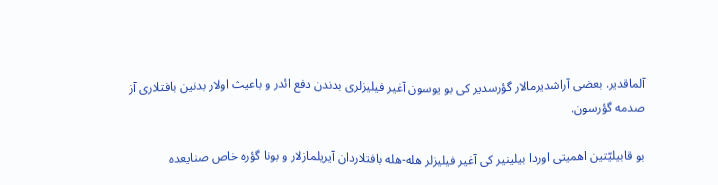آلماقدیر. بعضی آراشدیرمالار گؤرسدیر کی بو یوسون آغیر فیلیزلری بدندن دفع ائدر و باعیث اولار بدنین بافتلاری آز صدمه گؤرسون.

بو قابیلیّتین اهمیتی اوردا بیلینیر کی آغیر فیلیزلر هله-هله بافتلاردان آیریلمازلار و بونا گؤره خاص صنایعده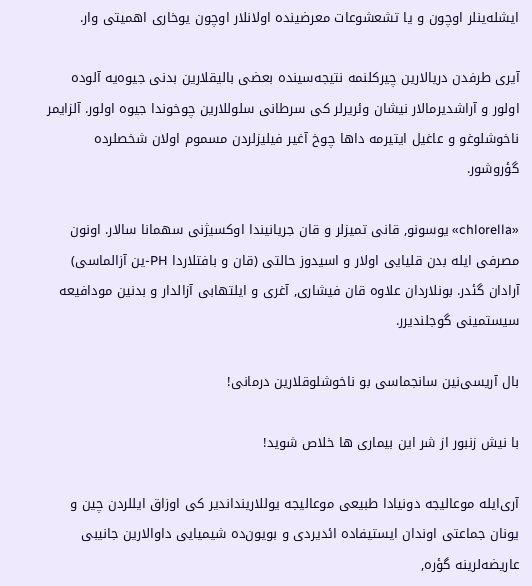ایشله‌ینلر اوچون و یا تشعشوعات معرضینده اولانلار اوچون یوخاری اهمیتی وار.

آیری طرفدن دریالارین چیرکلنمه نتیجه‌سینده بعضی بالیقلارین بدنی جیوه‌یه آلوده اولور و آراشدیرمالار نیشان وئریرلر کی سرطانی سلوللارین چوخوندا جیوه اولور. آلزایمر ناخوشلوغو و عاغیل ایتیرمه‌ داها چوخ آغیر فیلیزلردن مسموم اولان شخصلرده گؤروشور.

«chlorella» یوسونو, قانی تمیزلر و قان جریانیندا اوکسیژنی سهمانا سالار. اونون مصرفی ایله بدن قلیایی اولار و اسیدوز حالتی (قان و بافتلاردا PH-ین آزالماسی) آرادان گئدر. بونلاردان علاوه قان فیشاری, آغری و ایلتهابی آزالدار و بدنین مودافیعه سیستمینی گوجلندیرر.

بال آریسی‌نین سانجماسی بو ناخوشلوقلارین درمانی!

با نیش زنبور از شر این بیماری ها خلاص شوید!

آری‌ایله موعالیجه دونیادا طبیعی موعالیجه یوللارینداندیر کی اوزاق ایللردن چین و یونان جماعتی‌ اوندان ایستیفاده ائدیردی و بویون‌ده شیمیایی داوالارین جانیبی عاریضه‌لرینه گؤره,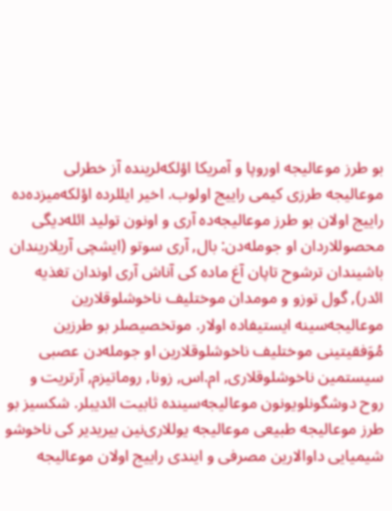بو طرز موعالیجه اوروپا و آمریکا اؤلکه‌لرینده آز خطرلی موعالیجه طرزی کیمی راییج اولوب. اخیر ایللرده اؤلکه‌میزده‌ده راییج اولان بو طرز موعالیجه‌ده آری و اونون تولید ائله‌دیگی محصوللاردان او جومله‌دن: بال, آری سوتو (ایشچی آریلاریندان باشیندان ترشوح تاپان آغ ماده کی آناش آری‌ اوندان تغذیه ائدر), گول توزو و مومدان موختلیف ناخوشلوقلارین موعالیجه‌سینه ایستیفاده اولار. موتخصیصلر بو طرزین مُوَفقیتینی موختلیف ناخوشلوقلارین او جومله‌دن عصبی سیستمین ناخوشلوقلاری, ام.اس, زونا, روماتیزم, آرتریت و روح دوشگونلویونون موعالیجه‌سینده ثابیت ائدیبلر. شکسیز بو طرز موعالیجه طبیعی موعالیجه یوللاری‌نین بیریدیر کی ناخوشو شیمیایی داوالارین مصرفی و ایندی راییج اولان موعالیجه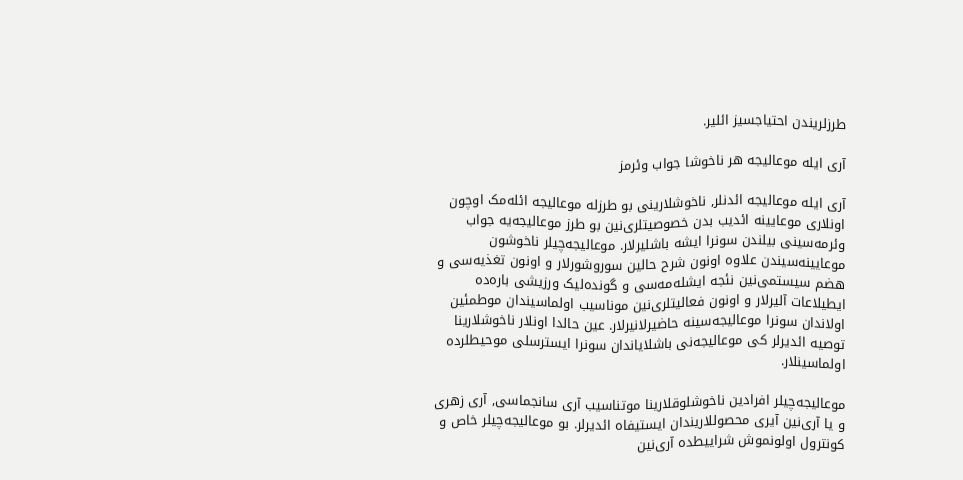طرزلریندن احتیاجسیز ائلیر.

آری ایله موعالیجه هر ناخوشا جواب وئرمز

آری ایله موعالیجه ائدنلر, ناخوشلارینی بو طرزله موعالیجه ائله‌مک اوچون اونلاری موعایینه ائدیب بدن خصوصیتلری‌نین بو طرز موعالیجه‌یه جواب وئرمه‌سینی بیلندن سونرا ایشه باشلیرلار. موعالیجه‌چیلر ناخوشون موعایینه‌سیندن علاوه اونون شرح حالین سوروشورلار و اونون تغذیه‌سی و هضم سیستمی‌نین نئجه‌ ایشله‌مه‌سی و گونده‌لیک ورزیشی باره‌ده ایطیلاعات آلیرلار و اونون فعالیتلری‌نین موناسیب اولماسیندان موطمئین اولاندان سونرا موعالیجه‌سینه حاضیرلانیرلار. عین حالدا اونلار ناخوشلارینا توصیه ائدیرلر کی موعالیجه‌نی باشلایاندان سونرا ایسترسلی موحیطلرده اولماسینلار.

موعالیجه‌چیلر افرادین ناخوشلوقلارینا موتناسیب آری سانجماسی, آری زهری و یا آری‌نین آیری محصوللاریندان ایستیفاه ائدیرلر. بو موعالیجه‌چیلر خاص و کونترول اولونموش شراییطده آری‌نین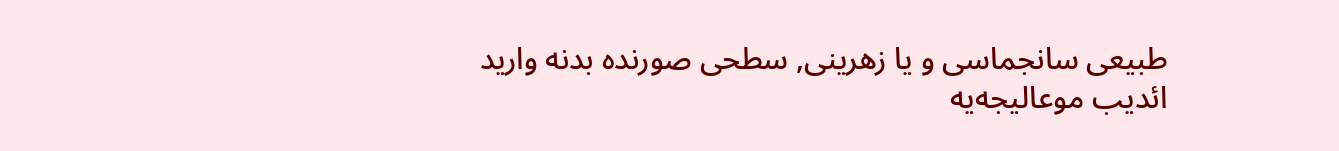طبیعی سانجماسی و یا زهرینی, سطحی صورنده بدنه وارید ائدیب موعالیجه‌یه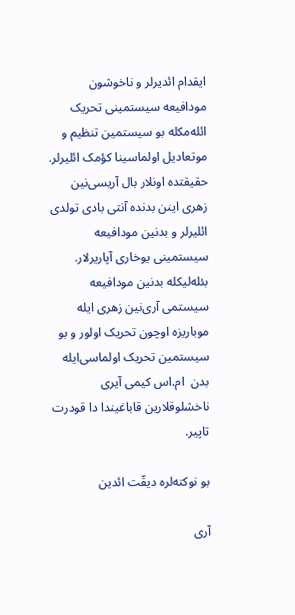ایقدام ائدیرلر و ناخوشون مودافیعه سیستمینی تحریک ائله‌مکله بو سیستمین تنظیم و موتعادیل اولماسینا کؤمک ائلیرلر. حقیقتده اونلار بال آریسی‌نین زهری اینن بدنده آنتی بادی تولدی ائلیرلر و بدنین مودافیعه سیستمینی یوخاری آپاریرلار. بئله‌لیکله بدنین مودافیعه سیستمی آری‌نین زهری ایله موباریزه اوچون تحریک اولور و بو سیستمین تحریک اولماسی‌ایله بدن  ام.اس کیمی آیری ناخشلوقلارین قاباغیندا دا قودرت تاپیر.

بو نوکته‌لره دیقّت ائدین

آری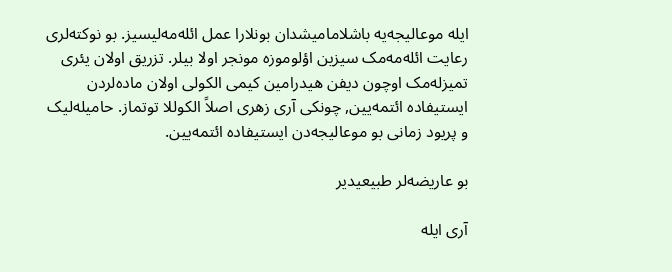ایله موعالیجه‌یه باشلامامیشدان بونلارا عمل ائله‌مه‌لیسیز. بو نوکته‌لری رعایت ائله‌مه‌مک سیزین اؤلوموزه مونجر اولا بیلر. تزریق اولان یئری تمیزله‌مک اوچون دیفن هیدرامین کیمی الکولی اولان ماده‌لردن ایستیفاده ائتمه‌یین, چونکی آری زهری اصلاً الکوللا توتماز. حامیله‌لیک و پریود زمانی بو موعالیجه‌دن ایستیفاده ائتمه‌یین.

بو عاریضه‌لر طبیعیدیر

آری ایله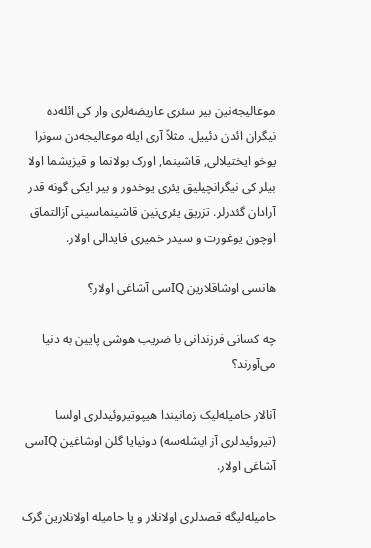موعالیجه‌نین بیر سئری عاریضه‌لری وار کی ائله‌ده نیگران ائدن دئییل. مثلاً آری ایله موعالیجه‌دن سونرا یوخو ایختیلالی, قاشینما, اورک بولانما و قیزیشما اولا بیلر کی نیگرانچیلیق یئری یوخدور و بیر ایکی گونه‌ قدر آرادان گئدرلر. تزریق یئری‌نین قاشینماسینی آزالتماق اوچون یوغورت و سیدر خمیری فایدالی اولار.

هانسی اوشاقلارین IQسی آشاغی اولار؟

چه کسانی فرزندانی با ضریب هوشی پایین به دنیا می‌آورند؟

آنالار حامیله‌لیک زمانیندا هیپوتیروئیدلری اولسا (تیروئیدلری آز ایشله‌سه) دونیایا گلن اوشاغین IQسی آشاغی اولار.

حامیله‌لیگه قصدلری اولانلار و یا حامیله اولانلارین گرک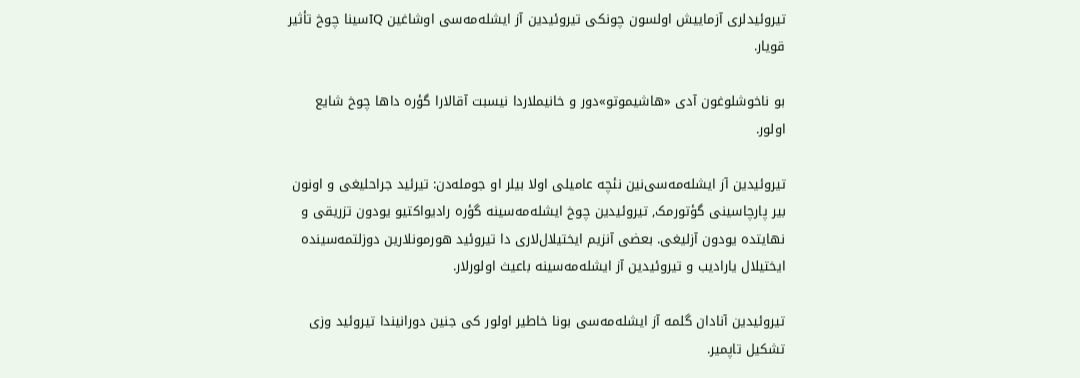تیروئیدلری آزماییش اولسون چونکی تیروئیدین آز ایشله‌مه‌سی اوشاغین IQسینا چوخ تأثیر قویار.

بو ناخوشلوغون آدی «هاشیموتو»دور و خانیملاردا نیسبت آقالارا گؤره داها چوخ شایع اولور.

تیروئیدین آز ایشله‌مه‌سی‌نین نئچه عامیلی اولا بیلر او جومله‌دن: تیرئید جراحلیغی و اونون بیر پارچاسینی گؤتورمک, تیروئیدین چوخ ایشله‌مه‌سینه گؤره رادیواکتیو یودون تزریقی و نهایتده یودون آزلیغی. بعضی آنزیم ایختیلال‌لاری دا تیروئید هورمونلارین دوزلتمه‌سینده ایختیلال یارادیب و تیروئیدین آز ایشله‌مه‌سینه باعیث اولورلار.

تیروئیدین آنادان گلمه آز ایشله‌مه‌سی بونا خاطیر اولور کی جنین دورانیندا تیروئید وزی تشکیل تاپمیر.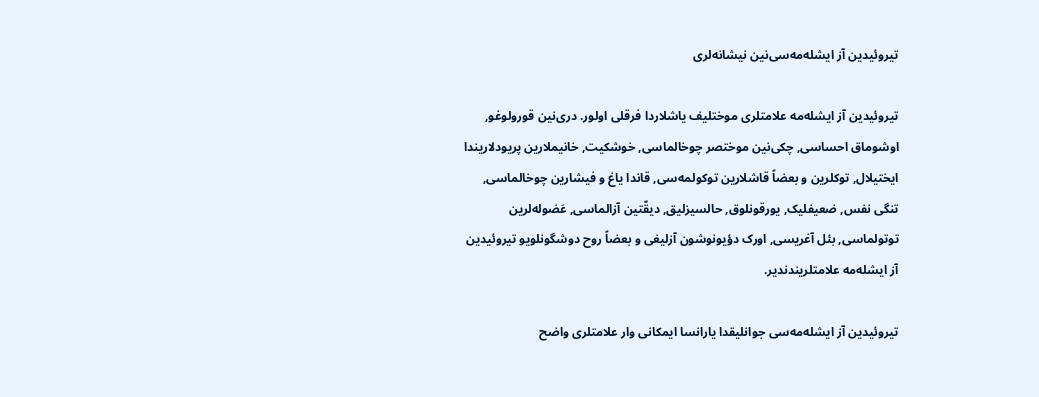تیروئیدین آز ایشله‌مه‌سی‌نین نیشانه‌لری

تیروئیدین آز ایشله‌مه علامتلری موختلیف یاشلاردا فرقلی اولور. دری‌نین قورولوغو, اوشوماق احساسی, چکی‌نین موختصر چوخالماسی, خوشکیت, خانیملارین پریودلاریندا ایختیلال, توکلرین و بعضاً قاشلارین توکولمه‌سی, قاندا یاغ و فیشارین چوخالماسی, تنگی نفس, ضعیفلیک, یورقونلوق, حالسیزلیق, دیقّتین آزالماسی, عَضوله‌لرین توتولماسی, بئل آغریسی, اورک دؤیونوشون آزلیغی و بعضاً روح دوشگونلویو تیروئیدین آز ایشله‌مه علامتلریندندیر.

تیروئیدین آز ایشله‌مه‌سی جوانلیقدا یارانسا ایمکانی وار علامتلری واضح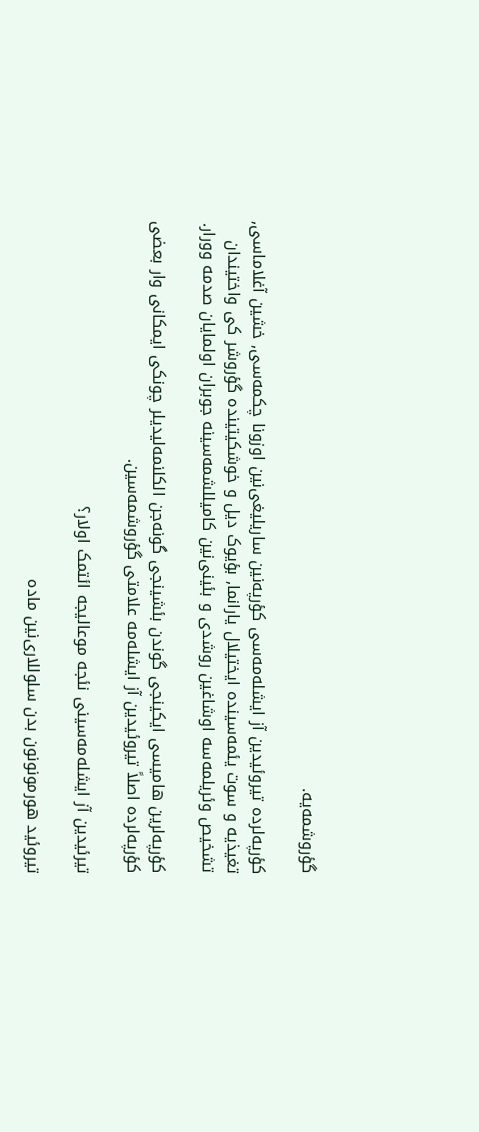گؤروشمه‌یه.

کؤرپه‌لرده تیروئیدین آز ایشله‌مه‌سی کؤرپه‌نین ساریلیغی‌نین اوزونا چکمه‌سی, خشین آغلاماسی, تغیذیه و سوت یئمه‌سینده ایختیلال یارانما, بؤیوک دیل و خوشکیتینده گؤروشر کی واختیندان تشخیص وئریلمه‌سه اوشاغین روشدی و بئینی‌نین کامیللشمه‌سینه جوبران اولمایان صدمه وورار.

کؤرپه‌لرین هامیسی ایکینجی‌ گوندن بئشینجی گونه‌جن الکلنمه‌لیدیلر چونکی ایمکانی وار بعضی کؤرپه‌لرده اصلاً تیروئیدین آز ایشله‌مه علامتی گؤروشمه‌سین.

تیرئیدین آز ایشله‌مه‌سینی نئجه موعالیجه ائتمک اولار؟

تیروئید هورمونونون بدن سلوللاری‌نین ماده‌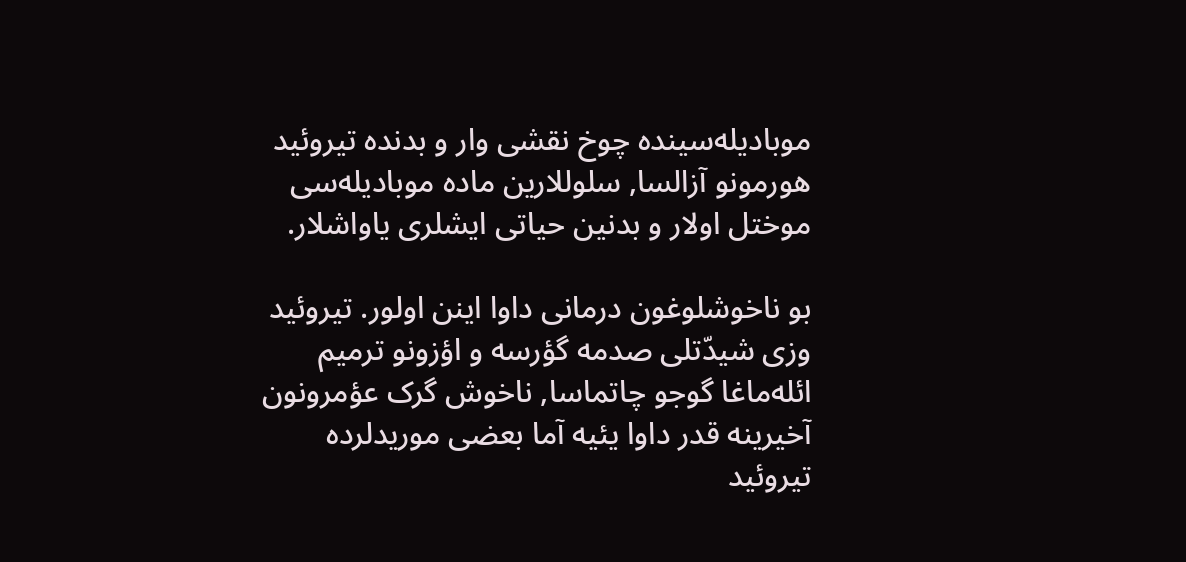موبادیله‌سینده چوخ نقشی وار و بدنده تیروئید هورمونو آزالسا, سلوللارین ماده‌ موبادیله‌سی موختل اولار و بدنین حیاتی ایشلری یاواشلار.

بو ناخوشلوغون درمانی داوا اینن اولور. تیروئید وزی شیدّتلی صدمه گؤرسه و اؤزونو ترمیم ائله‌ماغا گوجو چاتماسا, ناخوش گرک عؤمرونون آخیرینه‌ قدر داوا یئیه آما بعضی موریدلرده تیروئید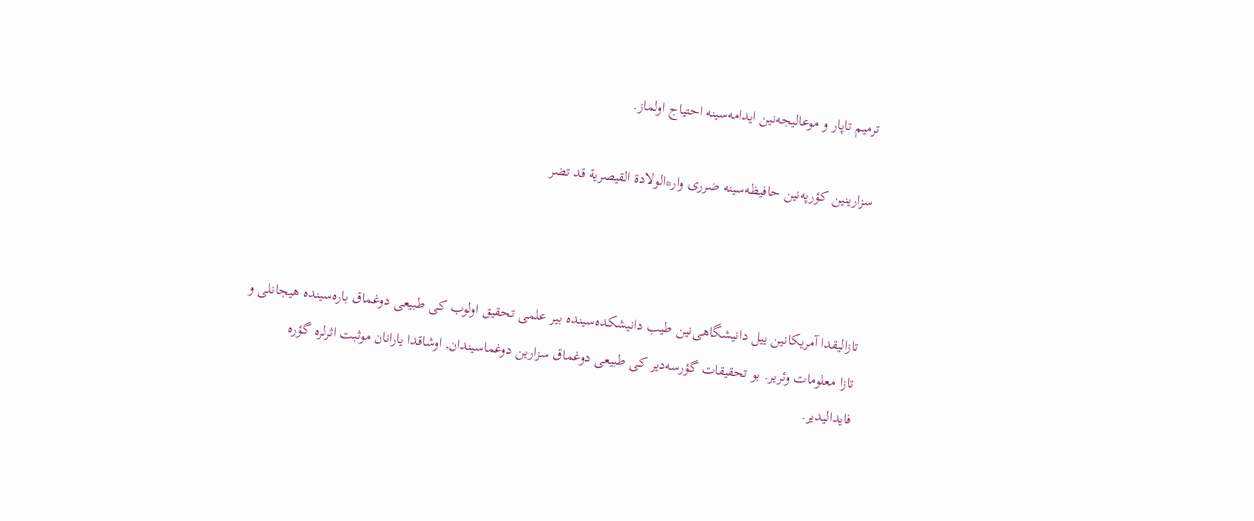ترمیم تاپار و موعالیجه‌نین ایدامه‌سینه احتیاج اولماز.

سزارینین کؤرپه‌نین حافیظه‌سینه ضرری وار*الولادة القیصریة قد تضر



تازالیقدا آمریکانین ییل دانیشگاهی‌نین طیب دانیشکده‌سینده بیر علمی تحقیق اولوب کی طبیعی دوغماق باره‌سینده هیجانلی و تازا معلومات وئریر. بو تحقیقات گؤرسه‌دیر کی طبیعی دوغماق سزارین دوغماسیندان, اوشاقدا یارانان موثبت اثرلره گؤره فایدالیدیر.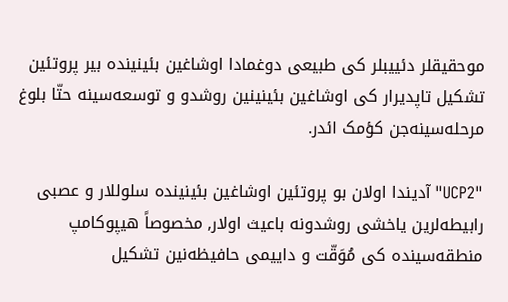موحقیقلر دئییبلر کی طبیعی دوغمادا اوشاغین بئینینده بیر پروتئین تشکیل تاپدیرار کی اوشاغین بئینینین روشدو و توسعه‌سینه حتّا بلوغ مرحله‌سینه‌جن کؤمک ائدر.

"UCP2" آدیندا اولان بو پروتئین اوشاغین بئینینده سلوللار و عصبی رابیطه‌لرین یاخشی روشدونه باعیث اولار, مخصوصاً هیپوکامپ منطقه‌سینده کی مُوَقّت و داییمی حافیظه‌نین تشکیل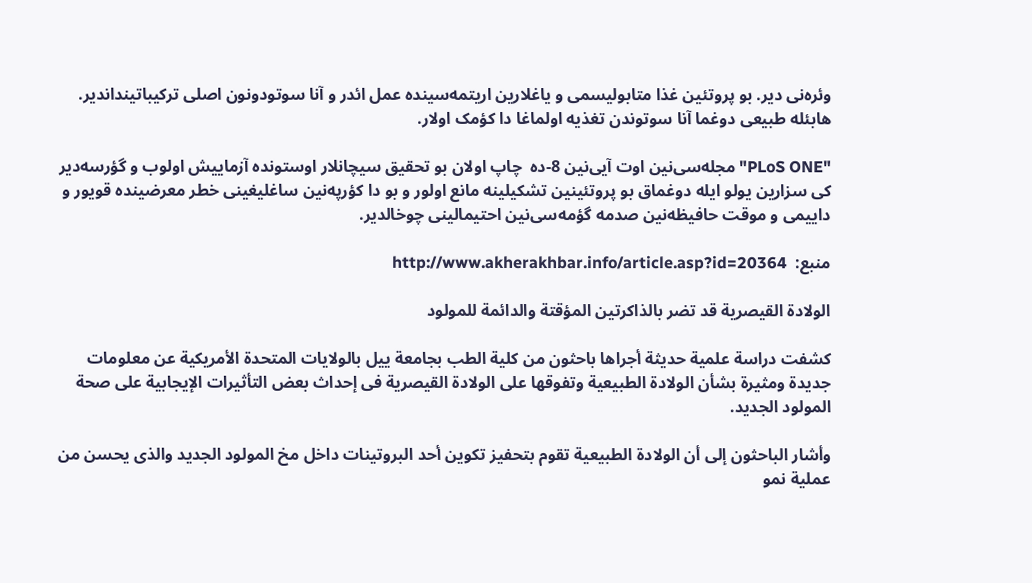وئره‌نی دیر. بو پروتئین غذا متابولیسمی و یاغلارین اریتمه‌سینده عمل ائدر و آنا سوتودونون اصلی ترکیباتینداندیر. هابئله طبیعی دوغما آنا سوتوندن تغذیه اولماغا دا کؤمک اولار.

"PLoS ONE" مجله‌سی‌نین اوت آیی‌نین 8-ده  چاپ اولان بو تحقیق سیچانلار اوستونده آزماییش اولوب و گؤرسه‌دیر کی سزارین یولو ایله دوغماق بو پروتئینین تشکیلینه مانع اولور و بو دا کؤرپه‌نین ساغلیغینی خطر معرضینده قویور و داییمی و موقت حافیظه‌نین صدمه گؤمه‌سی‌نین احتیمالینی چوخالدیر.

منبع:  http://www.akherakhbar.info/article.asp?id=20364

الولادة القیصریة قد تضر بالذاکرتین المؤقتة والدائمة للمولود

کشفت دراسة علمیة حدیثة أجراها باحثون من کلیة الطب بجامعة ییل بالولایات المتحدة الأمریکیة عن معلومات جدیدة ومثیرة بشأن الولادة الطبیعیة وتفوقها على الولادة القیصریة فى إحداث بعض التأثیرات الإیجابیة على صحة المولود الجدید.

وأشار الباحثون إلى أن الولادة الطبیعیة تقوم بتحفیز تکوین أحد البروتینات داخل مخ المولود الجدید والذى یحسن من عملیة نمو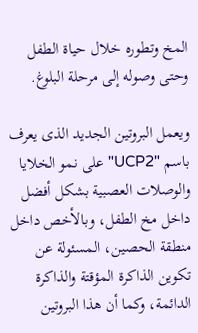المخ وتطوره خلال حیاة الطفل وحتى وصوله إلى مرحلة البلوغ.

ویعمل البروتین الجدید الذى یعرف باسم "UCP2" على نمو الخلایا والوصلات العصبیة بشکل أفضل داخل مخ الطفل، وبالأخص داخل منطقة الحصین، المسئولة عن تکوین الذاکرة المؤقتة والذاکرة الدائمة، وکما أن هذا البروتین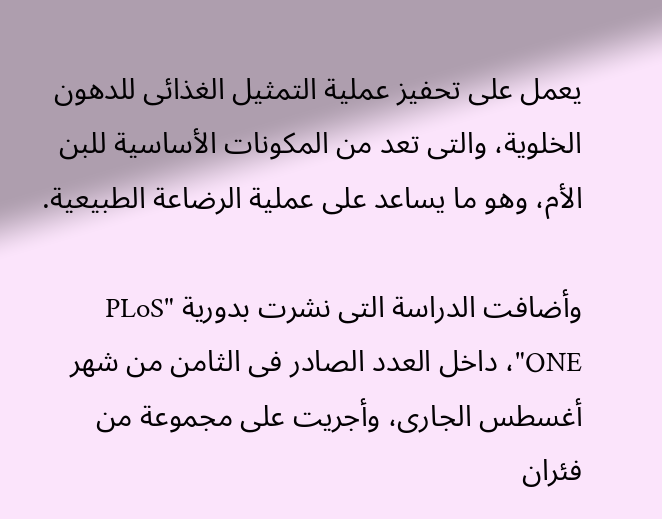یعمل على تحفیز عملیة التمثیل الغذائى للدهون الخلویة، والتى تعد من المکونات الأساسیة للبن الأم، وهو ما یساعد على عملیة الرضاعة الطبیعیة.

وأضافت الدراسة التى نشرت بدوریة "PLoS ONE"، داخل العدد الصادر فى الثامن من شهر أغسطس الجارى، وأجریت على مجموعة من فئران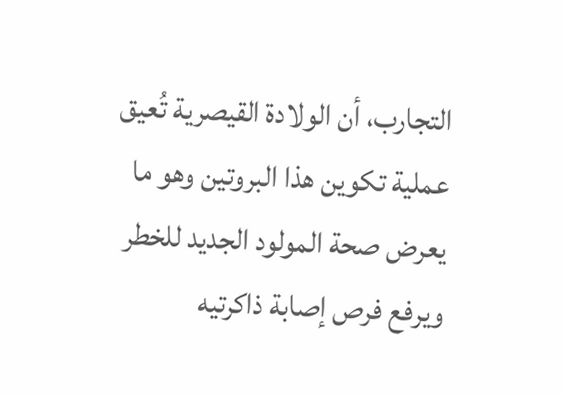التجارب، أن الولادة القیصریة تُعیق عملیة تکوین هذا البروتین وهو ما یعرض صحة المولود الجدید للخطر ویرفع فرص إصابة ذاکرتیه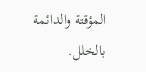المؤقتة والدائمة بالخلل.